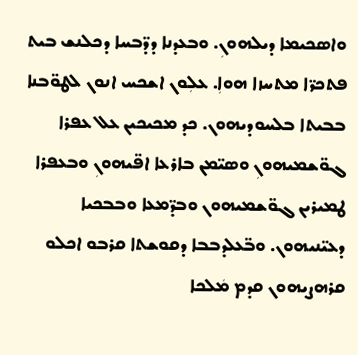ܘܐܣܟܝܡܐ ܕܝܠܗܘܢܼ. ܘܒܥܕܢܐ ܕܕ̈ܒܚܐ ܕܟܠܢܫ ܒܝܬ ܦܬܟܪ̈ܐ ܡܬܚܙܐ ܗܘܐܼ. ܥܠܼܘܢ ܐܫܟܚ ܐܢܘܢ ܠܛܘ̈ܒܢܐ ܒܒܝܬܐ ܒܠܚܘܕܝܗܘܢ. ܟܕ ܡܟܝܟܝܢ ܥܠ ܥܦܪܐ ܓܘ̈ܫܡܝܗܘܢܼ ܘܣܝ̈ܡܢ ܒܐܪܥܐ ܐܦ̈ܝܗܘܢܼ ܘܒܥܦܪܐ ܛܡܝܪܝܢ ܓܘ̈ܫܡܝܗܘܢ ܘܒܕ̈ܡܥܐ ܘܒܒܟܝܐ ܕܥܝ̈ܢܝܗܘܢ. ܘܒ̈ܥܠܕܒܒܐ ܕܩܘܫܬܐ ܩܪܒܘ ܐܟܠܘ ܩܪܗܨܝܗܘܢ ܩܕܡ ܡܿܠܟܐ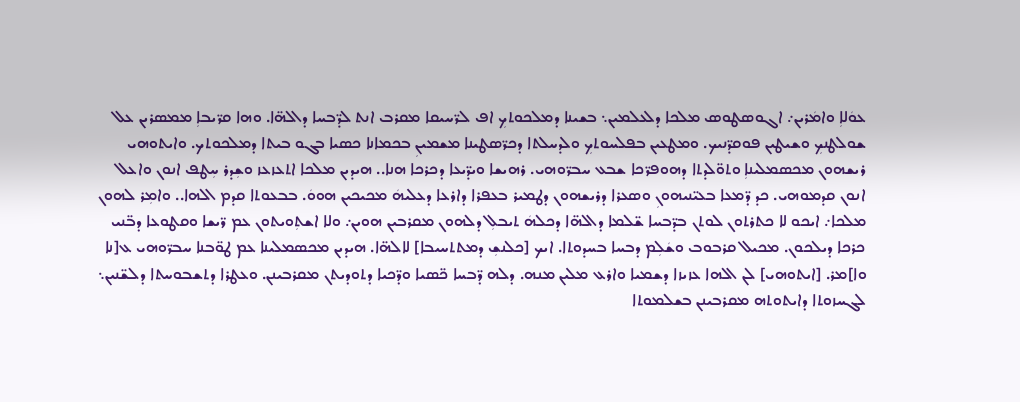ܥܘܿܠܐܼ ܘܐܡܿܪܝܢ܇ ܐܓܘܣܛܘܣ ܡܠܟܐ ܕܠܥܠܡܝܢ܆ ܒܫܝܢܐ ܕܡܠܟܘܬܟܼ ܐܦ ܠܪ̈ܚܝܩܐ ܡܩܪܒ ܐܢܬ ܠܕ̈ܒܚܐ ܕܐܠܗ̈ܐ. ܘܗܐ ܩܪ̈ܝܒܐܼ ܡܡܣܪܝܢ ܥܠ ܫܘܠܛܢܟܼ ܘܫܝܛܝܢ ܦܘܩܕ̈ܢܝܟ. ܘܡܛܥܝܢ ܒܦܠܚܘܬܟܼ ܘܠܕܚܠܬܐ ܕܟܪ̈ܣܛܝܢܐ ܡܫܡܝܢܼ ܒܟܡܐܢܐ ܟܣܝܐ ܒܓܘ ܒܝܬܐ ܕܡܠܟܘܬܟ. ܘܐܝܬܘܗܝ ܪܝܫܗܘܢ ܡܟܣܡܠܝܢܐܼ ܘܬܘ̈ܠܕܬܐ ܕܗܘܦܪ̈ܟܐ ܫܒܥ ܚܒܪ̈ܘܗܝ. ܪܗܝܫܐ ܘܝܕ̈ܝܥܐ ܕܟܪܟܐ ܗܢܐ.. ܗܝܕܝܢ ܡܠܟܐ ܐܬܥܙܥܙ ܘܫܼܕܪ ܚܼܛܦ ܐܢܘܢ ܘܐܥܠ ܐܢܘܢ ܩܕܡܘܗܝ. ܟܕ ܕ̈ܡܥܐ ܒܥܝ̈ܢܝܗܘܢܼ ܘܣܥܪܐ ܕܪܝܫܗܘܢ ܕܛܡܝܪ ܒܥܦܪܐ ܕܐܪܥܐ ܕܥܠܝܗܿ ܡܟܝܟܝܢ ܗܘܘܿ. ܒܒܥܘܬܐ ܩܕܡ ܐܠܗܐ.. ܘܐܡܼܪ ܠܗܘܢ ܡܠܟܐ܇ ܐܝܟܘ ܠܐ ܟܬܪܬܘܢ ܠܘܬܢ ܒܕ̈ܒܚܐ ܫ̈ܠܡܐ ܕܐܠܗ̈ܐ ܕܟܠܗܿ ܬܝܒܠܼ ܕܠܗܘܢ ܡܩܪܒܝܢ ܗܘܝܢ܇ ܘܠܐ ܐܫܬܼܘܝܬܘܢ ܥܡ ܪ̈ܝܫܐ ܘܩܛܘܥܐ ܕܒ̈ܢܝ ܟܪܟܐ ܕܝܠܟܘܢ. ܡܟܝܠ ܩܪܒܘܒ ܘܫܿܠܼܡ ܕܒܚܐ ܒܚܕܘܬܐ. ܐܝܟ [ܟܠܢܫܼ ܕܡܬܬܚܝܒܐ] ܠܐܠܗ̈ܐ. ܗܝܕܝܢ ܡܟܣܡܠܝܢܐ ܥܡ ܛܘ̈ܒܢܐ ܚܒܪ̈ܘܗܝ ܥ[ܢܐ ܘܐ]ܡܪ. [ܐܝܬܘܗܝ] ܠܢ ܐܠܗܐ ܥܙܝܙܐ ܕܫܡܝܐ ܘܐܪܥ ܡܠܝܢ ܡܢܗ. ܕܠܗ ܕ̈ܒܚܐ ܟ̈ܣܝܐ ܘܕ̈ܟܝܐ ܕܬܘܕܝܬܢ ܡܩܪܒܝܢܢ. ܘܥܛܪܐ ܕܬܫܒܘܚܬܐ ܕܠܫ̈ܢܝܢ܆ ܠܓܚܙܘܬܐ ܕܐܝܬܘܬܗ ܡܩܪܒܝܢܢ ܒܫܠܡܘܬܐ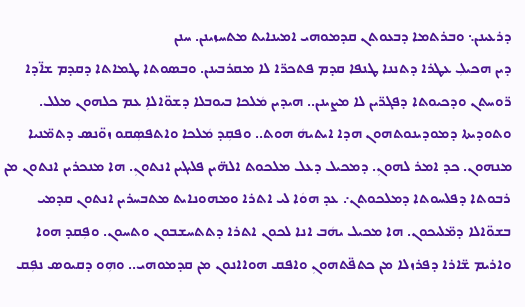ܕܪܥܝܢܢ܆ ܘܒܪܬܡܐ ܕܒܥܘܬܢ ܩܕܡܘܗܝ ܐܡܝܢܐܝܬ ܡܬܚܙܝܢܢ. ܚܢܢ
ܕܝܢ ܗܟܝܠܼ ܥܛܪܐ ܕܬܢܢܐ ܛܢܦܐ ܩܕܡ ܦܬܟܪ̈ܐ ܠܐ ܡܩܪܒܝܢܢ. ܘܒܣܘܬܐ ܛܡܐܬܐ ܕܩܕܡ ܫܐ̈ܕܐ ܪ̈ܘܚܬܢ ܘܕܟܝܘܬܐ ܕܦܓܪ̈ܝܢ ܠܐ ܡܨܝܢܢ.. ܗܝܕܝܢ ܡܿܠܟܐ ܒܝܘܒܠܐ ܕܫܘ̈ܐܠܐܼ ܥܡ ܟܠܗܘܢ ܡܠܠ. ܘܬܘܕܝܬܐ ܕܡܘܕܝܢܘܬܗܘܢ ܗܕܐ ܐܝܬܝܗܿ ܗܘܬ.. ܘܦܩܼܕ ܡܿܠܟܐ ܘܐܬܦܣܼܩܘ ܙܘ̈ܢܣ ܕܬܡ̈ܢܝܐ ܡܢܗܘܢ. ܟܕ ܐܡܪ ܠܗܘܢܼ. ܕܡܟܝܠ ܕܥܠ ܡܠܟܘܬ ܐܠܗ̈ܝܢ ܦܠܝܓܝܢ ܐܢܬܘܢܼ. ܗܐ ܡܢܟܪܝܢ ܐܢܬܘܢ ܡܢ ܪܒܘܬܐ ܕܦܠܚܘܬܐ ܕܡܠܟܘܬܢ܇ ܥܕ ܗܘܿܐ ܠܝ ܐܬܪܐ ܘܡܗܘܢܐܝܬ ܡܬܒܚܪܝܢ ܐܢܬܘܢ ܩܕܡܝ ܒܫܘ̈ܐܠܐ ܕܡ̈ܠܝܟܘܢ. ܗܐ ܡܟܝܠ ܝܗܿܒ ܐܢܐ ܠܟܘܢ ܐܬܪܐ ܕܬܬܚܫܒܘܢ ܘܬܚܘܢ. ܘܦܼܩܕ ܗܘܐ ܘܐܪܝܡ ܫ̈ܐܪܐ ܕܦܪܙܠܐ ܡܢ ܟܬܦ̈ܬܗܘܢܼ ܘܐܦܩ ܗܘܐܐܢܘܢ ܡܢ ܩܕܡܘܗܝ.. ܘܗܼܘ ܕܩܝܘܣ ܢܦܼܩ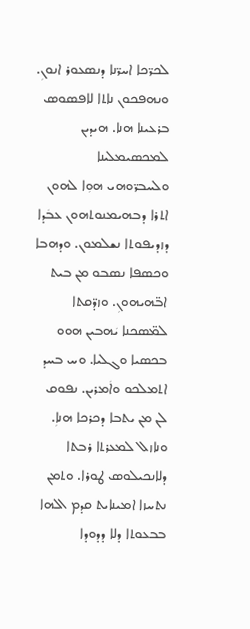ܠܟܪ̈ܟܐ ܐܚܪ̈ܢܐ ܕܢܣܥܘܪ ܐܢܘܢܼ. ܘܢܗܦܟܘܢ ܢܐܬܐ ܠܐܦܣܘܣ ܒܪܥܝܢܐ ܗܢܐ. ܗܝܕܝܢ ܠܡܟܣܝܡܠܝܢܐ ܘܠܚܒܪ̈ܘܗܝ ܗܘܼܐ ܠܗܘܢ ܐܬܪܐ ܕܒܗܝܡܢܘܬܗܘܢ ܥܒܿܕܐ ܕܙܕܝܦܘܬܐ ܢܫܠܡܘܢ. ܘܕܗܒܐ ܘܟܣܦܐ ܢܣܒܘ ܡܢ ܒܝܬ ܐܒ̈ܗܝܗܘܢܼ. ܘܙܕ̈ܩܬܐ ܠܡ̈ܣܟܢܐ ܝܿܗܒܝܢ ܗܘܘ ܒܟܣܝܐ ܘܓܠܝܐ. ܘܚ ܒܚܕ ܐܬܡܠܟܘ ܘܐܿܡܪܝܢ. ܢܦܘܩ ܠܢ ܡܢ ܝܬܒܐ ܕܟܪܟܐ ܗܢܐܼ. ܘܢܐܙܠ ܠܡܥܪܬܐ ܪܒܬܐ ܕܠܐܢܟܝܠܘܣ ܛܘܪܐ. ܘܬܡܢ ܢܬܚܙܐ ܐܡܝܢܐܝܬ ܩܕܡ ܐܠܗܐ ܒܒܥܘܬܐ ܕܠܐ ܕܕܘܕܐ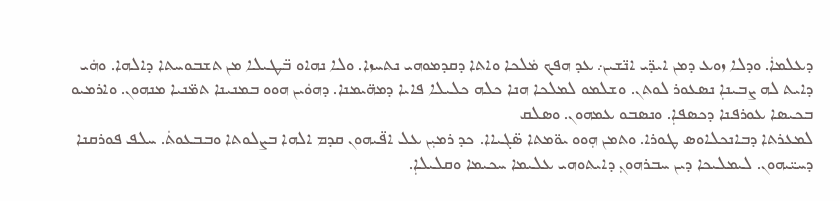ܕܥܠܡܐܿ. ܘܕܠܐ ܙܘܥ ܕܡܢ ܐܝܕ̈ܝ ܐܢ̈ܫܝܢ܇ ܥܕ ܗܦܟ ܡܿܠܟܐ ܘܐܬܐ ܕܩܕܡܘܗܝ ܢܬܚܙܐ. ܘܠܐ ܢܗܐܘ ܒ̈ܛܝܠܐ ܡܢ ܬܫܒܘܚܬܐ ܕܐܠܗܐ. ܘܗܿܝ ܕܐܝܬ ܠܗ ܨܒܝܢܐܼ ܢܣܥܘܪ ܠܘܬܢ. ܘܫܠܡܘ ܠܡܠܟܐ ܗܢܐ ܟܠܗ ܟܠܝܠܐ ܦܐܝܐ ܕܡܗ̈ܝܡܢܐ. ܕܗܘܿܝܢ ܗܘܘ ܒܡܢܝܢܐ ܬܡ̈ܢܝܐ ܡܢܗܘܢ. ܘܐܪܡܝܘ ܒܟܝܣܐ ܥܘܪܦܢܐ ܕܟܣܦܐܼ. ܘܢܣܒܘ ܥܡܗܘܢ. ܘܣܠܩ
ܠܡܥܪܬܐ ܕܒܐܢܟܠܐܘܣ ܛܘܪܐ. ܘܬܡܢ ܗܼܘܘ ܝܘ̈ܡܬܐ ܣ̈ܓܝܐܐ. ܟܕ ܪܡܝܼܢ ܥܠ ܐܦ̈ܝܗܘܢ ܩܕܡ ܐܠܗܐ ܒܨܠܘܬܐ ܘܒܒܥܘܬܿ. ܚܠܦ ܦܘܪܩܢܐ ܕܚܝ̈ܝܗܘܢ. ܠܝܡܠܝܟܐ ܕܝܢ ܚܒܪܗܘܢܼ ܕܐܝܬܘܗܝ ܥܠܝܡܐ ܚܟܝܡܐ ܘܩܠܝܠܐܼ.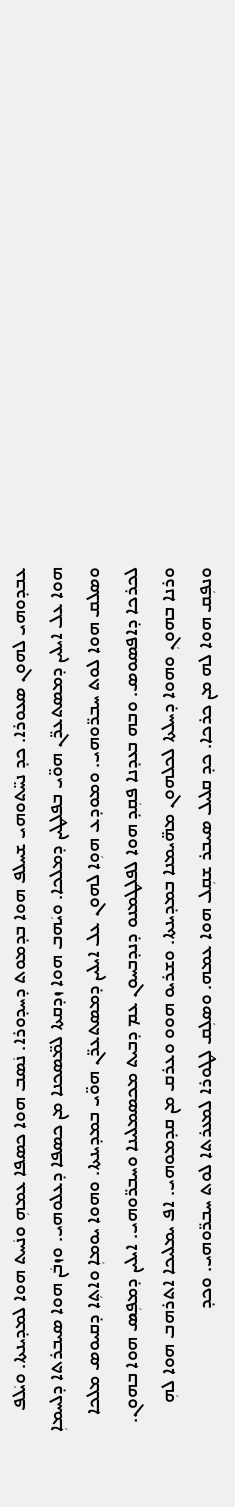ܥܒܕܘܗܝ ܠܗܘܢ ܣܥܘܪܐ. ܟܕ ܢܚ̈ܬܘܗܝ ܫܚܠܦ ܗܘܐ ܒܕܡܘܬ ܕܚܕܘܪܐ. ܢܿܣܒ ܗܘܐ ܟܣܦܐ ܥܡܗܼ ܘܢܿܚܬ ܗܘܐ ܠܡܕܝܢܬܐ. ܘܝܿܠܦ ܗܘܐ ܥܠ ܐܝܠܝܢ ܕܡܣܬܥܪ̈ܢ ܗܘ̈ܝ ܒܦܠܛܝܢ ܕܡܠܟܐ. ܘܝܿܗܒ ܗܘܐ ܙܕܩܬܐ ܠܡ̈ܣܟܢܐ ܡܢ ܟܣܦܐ ܕܥܠܘܗܝ. ܘܙܒܿܢ ܗܘܐ ܣܝܒܪܬܐ ܕܠܚܡܐܼ ܘܣܠܩ ܗܘܐ ܠܘܬ ܚܒܪ̈ܘܗܝ. ܘܡܘܕܥ ܗܘܼܐ ܠܗܘܢ ܥܠ ܐܝܠܝܢ ܕܡܣܬܥܪ̈ܢ ܗܘ̈ܝ ܒܡܕܝܢܬܐ. ܘܗܘܐ ܝܘܡܐܼ ܘܐܬܼܐ ܕܩܝܘܣ ܡܠܟܐ ܠܟܪܟܐ ܕܐܦܣܘܣ. ܘܒܗ ܒܥܕܢܐ ܦܩܼܕ ܗܘܐ ܠܦܠܛܡܢܘ ܕܢܕܒܚܘܢ ܥܡ ܕܒܝܬ ܡܟܣܡܠܝܢܐ ܘܚܒܪ̈ܘܗܝ. ܐܝܠܝܢ ܕܡܦܼܣ ܗܘܐ ܒܗܘܢ. ܘܪܢܐ ܒܗܘܢܼ ܘܗܘܐ ܕܚܠܬܐ ܠܟܠܗܘܢ ܡܗ̈ܝܡܢܐ ܒܡܕܝܢܬܐ. ܘܫܪܝܘ ܗܘܘ ܘܥܪܩ ܡܢ ܩܕܡܘܗܝ. ܐܦ ܝܡܠܝܟܐ ܐܬܪܗܒ ܗܘܐ ܠܗܼ ܘܢܦܼܩ ܗܘܐ ܠܗ ܡܢ ܟܪܟܐ. ܟܕ ܩܠܝܠ ܣܝܒܪ ܫܩܼܠ ܗܘܐ ܥܡܗ. ܘܣܠܼܩ ܠܛܘܪܐ ܠܡܥܪܬܐ ܠܘܬ ܚܒܪ̈ܘܗܝ. ܘܟܕ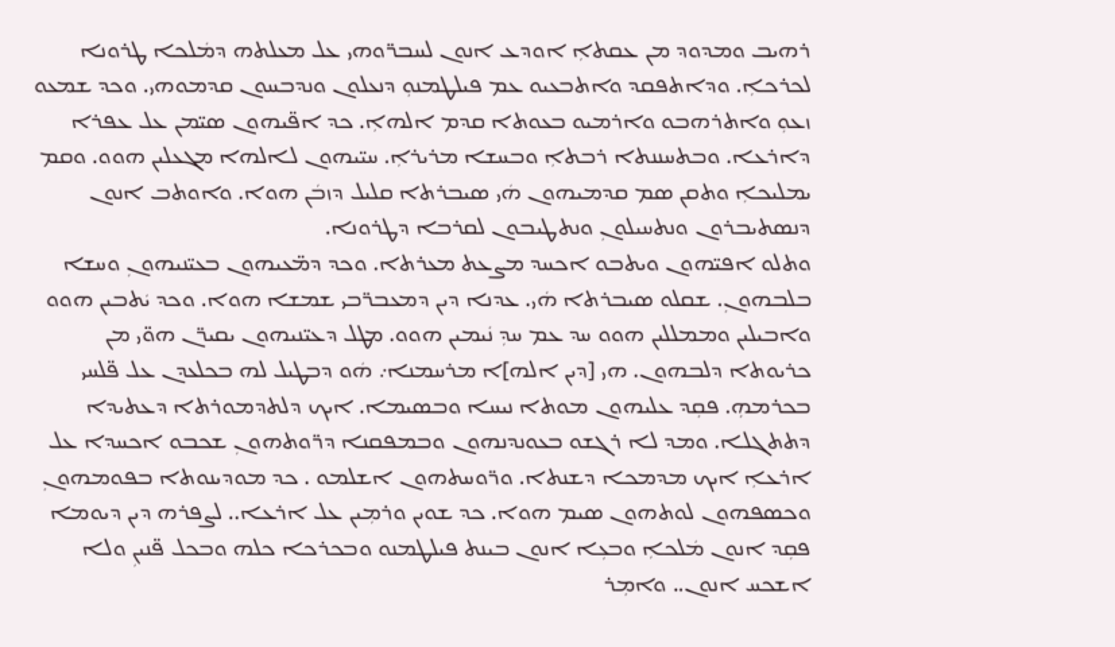ܪܗܝܒ ܘܡܕܘܕ ܡܢ ܥܩܬܐܼ ܐܘܕܥ ܐܢܘܢ ܠܚܒܪ̈ܘܗܝ ܥܠ ܡܥܠܬܗ ܕܡܿܠܟܐ ܛܪܘܢܐ ܠܟܪܟܐܼ. ܘܕܐܬܦܩܕ ܘܐܬܒܥܝܘ ܥܡ ܦܝܠܛܡܢܘܼ ܕܢܥܠܘܢ ܘܢܕܒܚܘܢ ܩܕܡܘܗܝ. ܘܟܕ ܫܡܥܘ ܙܥܘܼ ܘܐܬܪܗܒܘ ܘܐܪܡܝܘ ܒܥܘܬܐ ܩܕܡ ܐܠܗܐܼ. ܟܕ ܐܦ̈ܝܗܘܢ ܣܝ̈ܡܢ ܥܠ ܥܦܪܐ ܕܐܪܥܐ. ܘܒܬܚܢܢܬܐ ܪܒܬܐܼ ܘܒܚܫܐ ܡܪܝܪܐܼ. ܚܝ̈ܝܗܘܢ ܠܐܠܗܐ ܡܓܥܠܝܢ ܗܘܘ. ܘܩܡ ܝܡܠܝܟܐܼ ܘܬܩܢ ܣܡ ܩܕܡܝܗܘܢ ܗܿܝ ܣܝܒܪܬܐ ܩܠܝܠ ܕܙܒܿܢ ܗܘܐ. ܘܐܘܬܒ ܐܢܘܢ ܕܢܣܬܝܒܪܘܢ ܘܢܬܚܝܠܘܢܼ ܘܢܬܛܝܒܘܢ ܠܩܪܒܐ ܕܛܪܘܢܐ.
ܘܬܠܘ ܐܦܝ̈ܗܘܢ ܘܝܬܒܘ ܐܟܚܕ ܡܨܥܬ ܡܥܪܬܐ. ܘܟܕ ܕܡ̈ܥܝܗܘܢ ܒܥܝ̈ܢܝܗܘܢܼ ܘܚܫܐ ܒܠܒܗܘܢܼ. ܫܩܠܘ ܣܝܒܪܬܐ ܗܿܝ. ܥܕܢܐ ܕܝܢ ܕܡܥܒܪ̈ܒܝ ܫܡܫܐ ܗܘܐ. ܘܟܕ ܝܿܬܒܝܢ ܗܘܘ ܘܐܒܝܠܝܢ ܘܡܡܠܠܝܢ ܗܘܘ ܚܕ ܥܡ ܚܕܼ ܢܿܝܡܝܢ ܗܘܘ. ܡܛܠ ܕܥܝ̈ܢܝܗܘܢ ܝܩܝܪ̈ܢ ܗܘ̈ܝ ܡܢ ܟܪܝܘܬܐ ܕܠܒܗܘܢ. ܗܝ [ܕܝܢ ܐܠܗ]ܐ ܡܪܚܡܢܐ܇ ܗܿܘ ܕܒܛܝܠ ܠܗ ܒܟܠܥܕܢ ܥܠ ܦ̈ܠܚܝ ܒܟܪܡܗܼ. ܦܩܼܕ ܥܠܝܗܘܢ ܡܘܬܐ ܢܝܚܐ ܘܒܣܝܡܐ. ܐܝܟ ܕܠܬܕܡܘܪܬܐ ܕܥܬܝܕܐ ܕܬܬܓܠܐ. ܘܡܕ ܠܐ ܪܓܫܘ ܒܥܘܢܕܢܗܘܢ ܘܒܡܦܩܢܐ ܕܪ̈ܘܬܗܘܢܼ ܫܟܒܘ ܐܟܚܕܐ ܥܠ ܐܪܥܐܼ ܐܝܟ ܡܕܡܟܐ ܕܫܢܬܐ. ܘܪ̈ܘܚܬܗܘܢ ܐܫܠܡܘ . ܟܕ ܡܘܕܝܢܘܬܐ ܒܦܘܡܗܘܢܼ ܘܟܣܦܗܘܢ ܠܘܬܗܘܢ ܣܝܡ ܗܘܐ. ܟܕ ܫܘܝܢ ܘܪܡܼܝܢ ܥܠ ܐܪܥܐ.. ܠܨܦܪܗ ܕܝܢ ܕܝܘܡܐ ܦܩܼܕ ܐܢܘܢ ܡܿܠܟܐܼ ܘܒܥܼܐ ܐܢܘܢ ܒܝܢܬ ܦܝܠܛܡܢܘ ܘܒܟܪܟܐ ܟܠܗ ܘܒܟܠ ܦ̈ܢܝܢܼ ܘܠܐ ܐܫܟܚ ܐܢܘܢ.. ܘܐܡܼܪ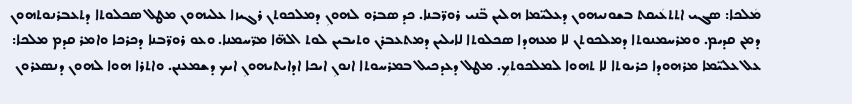ܡܿܠܟܐ: ܣܓܝ ܐܬܬܥܿܝܩܬ ܒܫܘܢܝܗܘܢ ܕܥܠܝ̈ܡܐ ܗܠܝܢ ܒ̈ܢܝ ܪܘܪ̈ܒܢܐ. ܟܕ ܣܒܪܘ ܠܗܘܢܼ ܕܡܠܟܘܬܢ ܪܓܝܙܐ ܥܠܝܗܘܢ ܡܛܠ ܣܟܠܘܬܐ ܕܬܥܒܪܢܘܬܗܘܢ ܕܡܢ ܩܕܝܡ. ܘܡܪܚܡܢܘܬܐ ܕܡܠܟܘܬܢ ܠܐ ܡܥܗܕܐ ܣܟܠܘܬܐ ܠܐܝܠܝܢ ܕܡܬܥܒܪܢ ܘܬܝܒܝܢ ܠܘܬ ܐܠܗ̈ܐ ܡܪ̈ܚܡܢܐ. ܘܥܘ ܪܘܪ̈ܒܢܐ ܕܟܪܟܐ ܘܐܡܪ ܩܕܡ ܡܠܟܐ: ܥܠ ܥܠܝ̈ܡܐ ܡܪܗܘܕܐ ܟܪܝܘܬܐ ܠܐ ܬܗܘܐ ܠܡܠܟܘܬܟܼ. ܡܛܠ ܕܥܕܟܝܠ ܒܡܪܚܘܬܐ ܐܢܘܢܼ ܐܝܟܐ ܐܕܐܝܬܝܗܘܢܼ ܐܝܟ ܕܫܡܥܢܢ. ܘܐܬܪܐ ܗܘܐ ܠܗܘܢ ܕܢܣܥܪܘܢ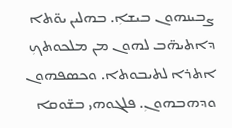ܨܒܝܢܗܘܢ ܒܝܫܐܼ. ܒܗܠܝܢ ܝܘ̈ܬܐ ܕܐܬܝܗ̈ܒ ܠܗܘܢ ܡܢ ܡܠܟܘܬܟܼ ܐܬܪܐ ܠܬܝܒܘܬܐ. ܘܟܣܦܗܘܢ ܘܕܗܒܗܘܢܼ. ܦܠܓܘܗܝ ܒܫ̈ܘܩܐ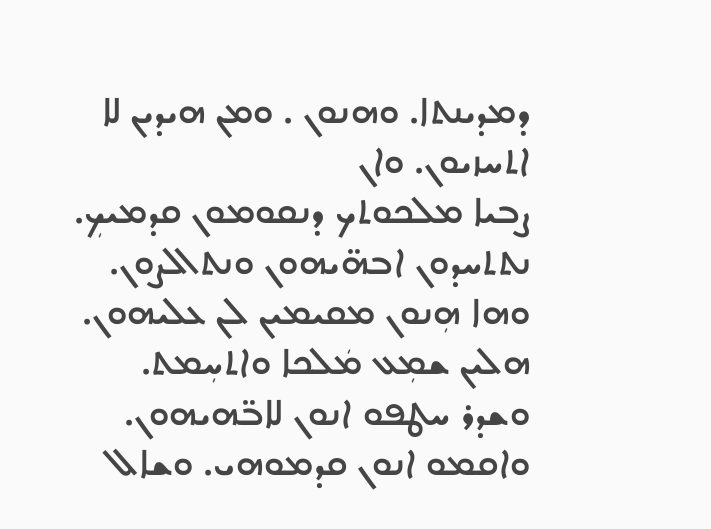ܕܡܕܝܢܬܐ. ܘܗܢܘܢ . ܘܡܢ ܗܝܕܝܢ ܠܐ ܐܬܚܙܝܘܢ. ܘܐܢ
ܨܒܝܐ ܡܠܟܘܬܟ ܕܢܩܘܡܘܢ ܩܕܡܝܟܼ. ܢܬܬܚܕܘܢ ܐܒܗ̈ܝܗܘܢ ܘܢܬܐܠܨܘܢ. ܘܗܐ ܗܼܢܘܢ ܡܩܝܡܝܢ ܠܢ ܥܠܝܗܘܢ. ܗܠܝܢ ܫܡܼܥ ܡܿܠܟܐ ܘܐܬܚܼܡܬ. ܘܫܕܪ ܚܛܦܘ ܐܢܘܢ ܠܐܒ̈ܗܝܗܘܢ. ܘܐܩܡܘ ܐܢܘܢ ܩܕܡܘܗܝ. ܘܫܐܠ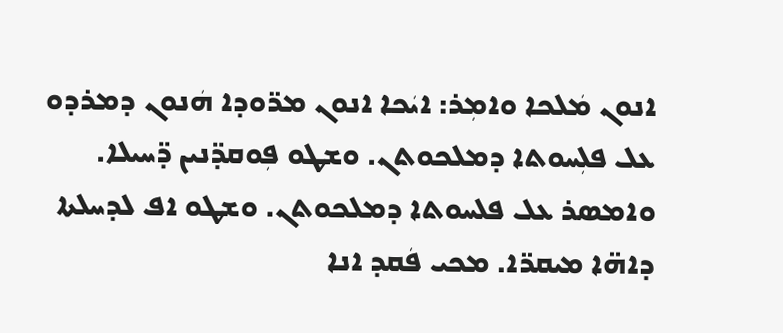ܐܢܘܢ ܡܿܠܟܐ ܘܐܡܼܪ: ܐܝܿܟܐ ܐܢܘܢ ܡܪ̈ܘܕܐ ܗܿܢܘܢ ܕܡܪܕܘ ܥܠ ܦܠܼܚܘܬܐ ܕܡܠܟܘܬܢ. ܘܫܛܘ ܦܼܘܩܕ̈ܢܝܢ ܕ̈ܚܝܠܐ. ܘܐܡܣܪ ܥܠ ܦܠܚܘܬܐ ܕܡܠܟܘܬܢ. ܘܫܛܘ ܐܦ ܠܕܚܠܬܐ ܕܐܗ̈ܐ ܡܝܩܪ̈ܐ. ܡܟܝ ܦܿܩܕ ܐܢܐ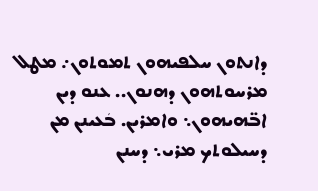ܕܐܢܬܘܢ ܚܠܦܝܗܘܢ ܬܡܘܬܘܢ܇ ܡܛܠ ܡܪܚܘܬܗܘܢ ܕܗܢܘܢ.. ܥܢܘ ܕܝܢ ܐܒ̈ܗܝܗܘܢ܆ ܘܐܡܪܝܢ. ܒܿܥܝܢܢ ܡܢ ܕܚܝܠܘܬܟ ܡܪܝ܆ ܕܚܢܢ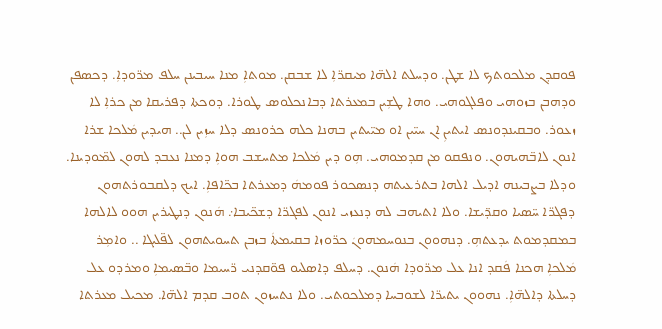ܦܘܩܕܢ ܡܠܟܘܬܟ ܠܐ ܫܛܢ. ܘܕܚܠܬ ܐܠܗ̈ܐ ܡܝܩܪ̈ܐܼ ܠܐ ܫܒܩܢ. ܡܘܬܐܼ ܡܢܐ ܚܝܒܝܢܢ ܚܠܦ ܡܪ̈ܘܕܐܼ. ܕܟܣܦܢ ܘܕܗܒܢ ܒܙܘܗܝ ܘܦܠܓܘܗܝ. ܘܗܐ ܛܫܼܝܢ ܒܡܥܪܬܐ ܕܒܐܢܟܠܘܣ ܛܘܪܐ. ܕܘܟܬܐ ܕܦܪܝܩܐ ܡܢ ܟܪܐܼ ܠܐ ܙܥܘܪ. ܘܒܩܝܢܕܘܢܣ ܐܝܬܝܢܼ ܐܢ ܚܝ̈ܝܢ ܐܘ ܡܝ̈ܝܬܝܢ ܒܗܢܐ ܟܠܗ ܟܪܘܢܣ ܕܠܐ ܚܙܼܝܢ ܠܢ.. ܗܝܕܝܢ ܡܿܠܟܐ ܫܪܐ ܐܢܘܢ ܠܐܒ̈ܗܝܗܘܢ. ܘܢܦܩܘ ܡܢ ܩܕܡܘܗܝ. ܗܼܘ ܕܝܢ ܡܿܠܟܐ ܡܬܚܫܒ ܗܘܐܼ ܕܡܢܐ ܢܥܒܕ ܠܗܘܢ ܠܡ̈ܘܕܝܢܐ. ܘܕܠܐ ܒܨܒܝܢܗ ܐܕܝܠ ܐܠܗܐ ܒܬܪܥܝܬܗ ܕܢܣܟܘܪ ܦܘܡܗܿ ܕܡܥܪܬܐ ܒܟ̈ܐܦܐܼ. ܐܝܟ ܕܠܩܒܘܪܬܗܘܢ ܕܦܓܪ̈ܐ ܚ̈ܣܝܐ ܘܩܕ̈ܝܫܐ. ܘܠܐ ܐܬܝܗܒ ܠܗ ܕܢܥܙܝ ܐܢܘܢ ܠܦܓܪ̈ܐ ܕܫܟ̈ܝܒܐ܇ ܗܿܢܘܢ ܕܢܛܝܪܝܢ ܗܘܘ ܠܐܠܗܐ ܒܡܩܕܡܘܬ ܝܕܥܬܗܼ. ܕܢܗܘܘܢ ܒܢܘܚܡܗܘܢܿ ܟܪ̈ܘܙܐ ܒܩܝܡܬܐܿ ܒܙܒܢ ܬܚܘܝܬܗܘܢ ܠܦ̈ܠܝܓܐ .. ܘܐܡܼܪ ܡܿܠܟܐܼ ܗܟܢܐ ܦܿܩܕ ܐܢܐ ܥܠ ܡܪ̈ܘܕܐ ܗܿܢܘܢ. ܕܚܠܦ ܕܐܣܠܝܘ ܦܘ̈ܩܕܢܝ ܪ̈ܚܝܡܐ ܘܒ̈ܣܝܡܐܼ ܘܡܪܕܘ ܥܠ ܕܚܠܬܐ ܕܐܠܗ̈ܐܼ. ܢܗܘܘܢ ܝܬܝܪ̈ܐ ܠܫܘܒܚܐ ܕܡܠܟܘܬܝ. ܘܠܐ ܢܬܚܙܘܢ ܬܘܒ ܩܕܡ ܐܠܗ̈ܐ. ܡܟܝܠ ܡܥܪܬܐ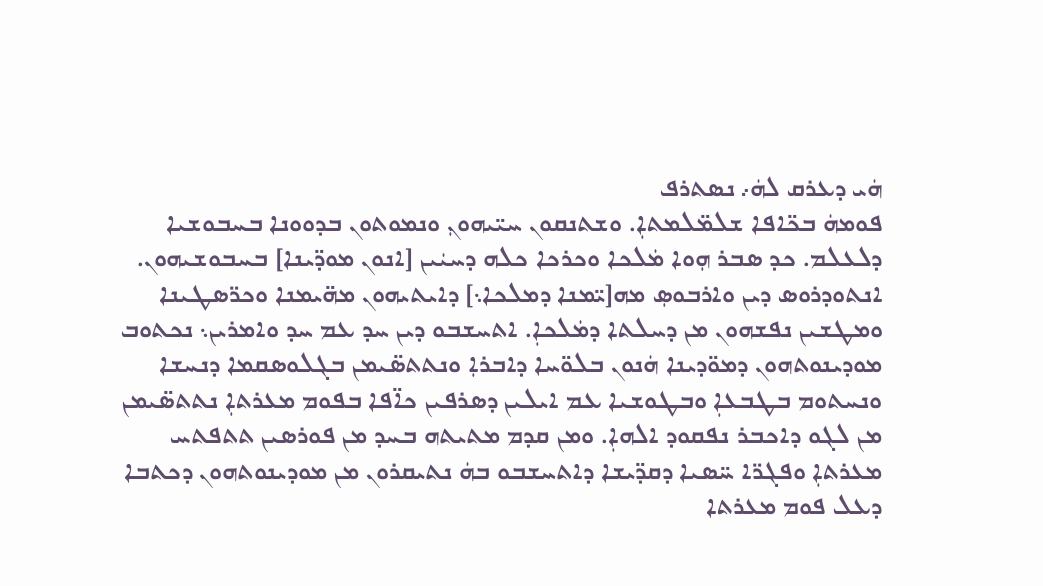ܗܿܝ ܕܥܪܩ ܠܗܿ܇ ܢܣܬܪܦ
ܦܘܡܗܿ ܒܟ̈ܐܦܐ ܫܠܡ̈ܠܡܬܐܼ. ܘܫܬܢܩܘܢ ܚܝ̈ܝܗܘܢܼ ܘܢܡܘܬܘܢ ܒܕܘܘܢܐ ܒܚܒܘܫܝܐ ܕܠܥܠܡ. ܟܕ ܣܒܪ ܗܼܘܐ ܡܿܠܟܐ ܘܟܪܟܐ ܟܠܗ ܕܚܝܿܝܢ [ܐܢܘܢ ܡܘܕ̈ܝܢܐ] ܒܚܒܘܫܝܗܘܢ. ܐܢܬܘܕܪܘܣ ܕܝܢ ܘܐܪܒܘܣܼ ܡܗ[ܝ̈ܡܢܐ ܕܡܠܟܐ܆] ܕܐܝܬܝܗܘܢ ܡܗ̈ܝܡܢܐ ܘܟܪ̈ܣܛܝܢܐ ܘܡܛܫܝܢ ܢܦܫܗܘܢ ܡܢ ܕܚܠܬܐ ܕܡܿܠܟܐܼ. ܐܬܚܫܒܘ ܕܝܢ ܚܕ ܥܡ ܚܕ ܘܐܡܪܝܢ܆ ܢܟܬܘܒ ܡܘܕܝܢܘܬܗܘܢ ܕܡܘ̈ܕܝܢܐ ܗܿܢܘܢ ܒܠܘ̈ܚܐ ܕܐܒܪܐܼ ܘܢܬܬܣ̈ܝܡܢ ܒܓܠܘܣܩܡܐ ܕܢܚܫܐ ܘܢܚܬܘܡ ܒܛܒܥܐܼ ܘܒܛܘܫܝܐ ܥܡ ܐܝܠܝܢ ܕܣܪܦܝܢ ܟܐ̈ܦܐ ܒܦܘܡ ܡܥܪܬܐܼ ܢܬܬܣ̈ܝܡܢ ܡܢ ܠܓܘ ܕܐܟܒܪ ܢܦܩܘܕ ܐܠܗܐܼ. ܘܡܢ ܩܕܡ ܡܬܝܬܗ ܒܚܕ ܡܢ ܦܘܪܣܝܢ ܬܬܦܬܚ ܡܥܪܬܐܼ ܘܦܓܪ̈ܐ ܚ̈ܣܝܐ ܕܩܕ̈ܝܫܐ ܕܐܬܚܫܒܘ ܒܗܿ ܢܬܝܩܪܘܢ ܡܢ ܡܘܕܝܢܘܬܗܘܢ ܕܟܬܒܐ ܕܥܠ ܦܘܡ ܡܥܪܬܐ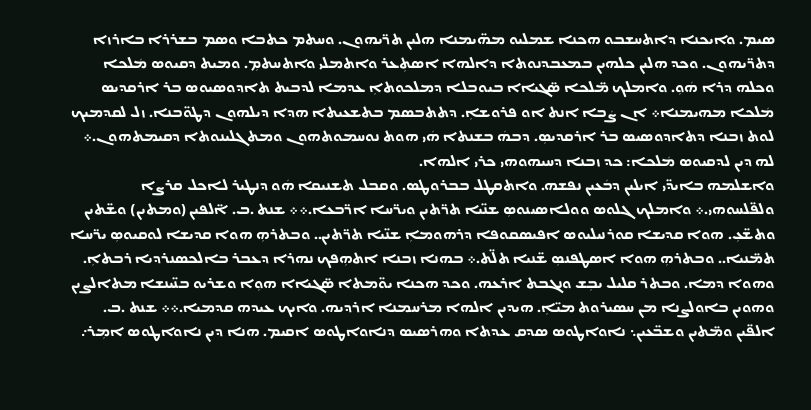ܣܝܡ. ܘܐܝܟܢܐ ܕܐܬܚܫܒܘ ܗܟܢܐ ܫܡܠܝܘ ܡܗ̈ܝܡܢܐ ܗܠܝܢ ܬܪ̈ܝܗܘܢ. ܘܚܬܡ ܟܬܒܐ ܘܣܡ ܒܫܪܪܐ ܒܐܪܙܐ ܕܬܪ̈ܝܗܘܢ. ܘܟܕ ܗܠܝܢ ܟܠܗܝܢ ܒܡܥܒܕܢܘܬܐ ܕܐܠܗܐ ܐܣܬܼܥܪ ܘܐܬܡܠܝ ܘܐܬܚܬܡܼ. ܘܡܝܬ ܕܩܝܘܣ ܡܿܠܟܐ ܘܟܠܗ ܕܪܐ ܗܿܘܼ. ܘܐܡܠܟ ܡ̈ܠܟܐ ܣ̈ܓܝܐܐ ܒܝܘܒܠܐ ܕܡܠܟܘܬܐܼ ܥܕܡܐ ܠܕܒܝܬ ܬܐܕܘܣܝܘܣ ܒܪ ܐܪܩܕܝܣ ܡܿܠܟܐ ܡܗܝܡܢܐ܀ ܐܢ ܨܿܒܐ ܐܢܬ ܐܘ ܦܪܘܫܐܼ. ܕܬܬܒܣܡ ܒܬܫܥܝܬܐ ܗܕܐ ܕܝܠܗܘܢ ܕܛܘ̈ܒܢܐ. ܙܠ ܠܩܕܡܝܟ ܠܘܬ ܙܒܢܐ ܕܬܐܕܘܣܝܣ ܒܪ ܐܪܩܕܝܣܼ. ܕܒܗܿ ܒܫܢܬܐ ܗܿܝ ܗܘܬ ܢܘܚܡܘܬܗܘܢ ܘܡܬܓܠܝܢܘܬܐ ܕܩܝܡܬܗܘܢ.܀
ܠܗ ܕܝܢ ܠܕܩܝܘܣ ܡܿܠܟܐ: ܟܕ ܙܒܢܐ ܕܚܝܗܘܗܝ ܟܪܝ ܐܠܗܐ.
ܘܐܫܠܡܗ ܒܐܝܕ̈ܝ ܐܝܠܝܢ ܕܒܿܥܝܢ ܢܦܫܗ. ܘܐܬܩܛܠ ܒܒܪܘܛܣ. ܘܩܒܠ ܬܫܢܝܩܐ ܗܿܘ ܕܢܛܝܪ ܠܐܟܠ ܩܪܨܐ ܘܠܦ̈ܠܚܘܗܝ.܀ ܘܐܡܠܟ ܓܠܘܣ ܘܘܠܐܣܝܢܘܣܼ ܫܢ̈ܝܐ ܬܪ̈ܬܝܢ ܘܝܪ̈ܚܐ ܐܪ̈ܒܥܐ.܀܀ ܫܢܬ .ܒ. ܐ̈ܠܦܝܢ (ܘܡܬܝܢ) ܘܫ̈ܬܝܢ ܘܬܫ̈ܥܼ. ܗܘܐ ܩܕܝܫܐ ܩܘܪܢܝܠܝܘܣ ܐܦܝܣܩܘܦܐ ܕܪܗܘܡܐܼ ܫܢ̈ܝܐ ܬܪ̈ܬܝܢ.. ܘܒܬܪܗܼ ܗܘܐ ܩܕܝܫܐ ܠܘܩܝܘܣܼ ܝܪ̈ܚܐ ܬܡ̈ܢܝܐ.. ܘܒܬܪܗܼ ܗܘܐ ܐܣܛܦܢܣܼ ܫ̈ܢܝܐ ܬܠ̈ܬ.܀ ܒܗܢܐ ܙܒܢܐ ܐܬܗܼܦܟ ܢܗܪܐ ܕܥܒܪ ܒܐܠܟܣܢܪܕܝܐ ܪܒܬܐܼ. ܘܗܘܐ ܕܡܐ. ܘܒܬܪ ܩܠܝܠ ܝܒܼܫ ܘܢܓܒܬ ܐܪܥܗ. ܘܟܕ ܗܟܢܐ ܝܘ̈ܡܬܐ ܣ̈ܓܝܐܐ ܗܘܼܐ ܘܫܪܝܘ ܒܢ̈ܝܢܫܐ ܡܬܐܠܨܝܢ ܘܗܘܝܢ ܒܐܘܠܨܢܐ ܡܢ ܚܣܝܪܘܬ ܡܝ̈ܐܼ. ܗܝܕܝܢ ܐܠܗܐ ܡܪܚܡܢܐ ܐܪܕܝܗ. ܘܐܝܟ ܥܝܕܗ ܩܕܡܝܐ.܀܀ ܫܢܬ .ܒ. ܐܠܦ̈ܝܢ ܘܡ̈ܬܝܢ ܘܫܒ̈ܥܝܢ܆ ܢܐܘܐܛܘܣ ܣܕܩ ܥܕܬܐ ܘܗܪܣܝܣ ܕܢܐܘܐܛܘܣ ܐܩܝܡ. ܗܢܐ ܕܝܢ ܢܐܘܐܛܘܣ ܐܡܼܪ܇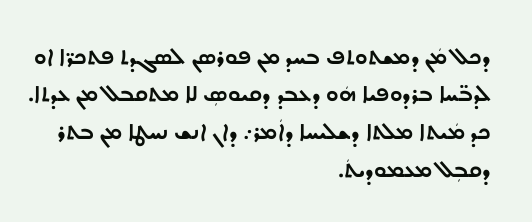ܕܟܠ ܡܿܢ ܕܡܫܬܘܬܦ ܒܚܕ ܡܢ ܦܘܪܣܢ ܠܣܓܕܬ ܦܬܟܪ̈ܐ ܐܘ ܠܕܒ̈ܚܐ ܒܪܕܘܦܝܐ ܗܿܘ ܕܥܒܕ ܕܩܝܘܣܼ ܠܐ ܡܬܩܒܠ ܡܢ ܥܕܬܐ. ܟܕ ܡܿܝܬܐ ܡܠܬܐ ܕܫܠܝܚܐ ܕܐܿܡܪ܇ ܕܐܢ ܐܢܫ ܢܚܛܐ ܡܢ ܒܬܪ ܕܩܒܼܠ ܡܥܡܘܕܝܬܿ.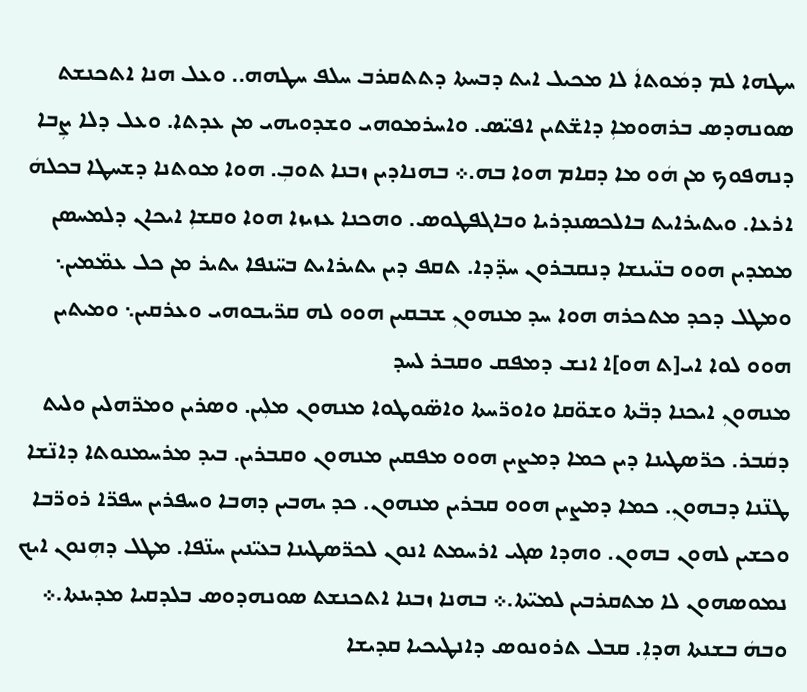ܚܛܗܐ ܠܡ ܕܡܿܘܬܐܿ ܠܐ ܡܟܝܠ ܐܝܬ ܕܒܚܬܐ ܕܬܬܩܪܒ ܚܠܦ ܚܛܗܗ.. ܘܥܠ ܗܢܐ ܐܬܟܢܫܬ ܣܘܢܗܕܣ ܒܪܗܘܡܐܼ ܕܐܫ̈ܬܝܢ ܐܦܝ̈ܣ. ܘܐܚܪܡܘܗܝ ܘܫܕܘܝܗܝ ܡܢ ܥܕܬܐ. ܘܥܠ ܕܠܐ ܨܼܒܐ ܕܢܗܦܘܟ ܡܢ ܗܿܘ ܡܐ ܕܩܐܡ ܗܘܐ ܒܗ.܀ ܒܗܢܐܕܝܢ ܙܒܢܐ ܬܘܒܼ. ܗܘܐ ܡܘܬܢܐ ܕܫܚܛܐ ܒܟܠܗܿ ܐܪܥܐ. ܘܝܬܝܪܐܝܬ ܒܐܠܟܣܢܕܪܝܐ ܘܒܐܓܦܛܘܣ. ܘܗܟܢܐ ܥܙܝܙܐ ܗܘܐ ܘܩܫܐܼ ܐܝܟܐܢ ܕܠܡܚܣܢ ܡܡܕܝܢ ܗܘܘ ܒܢ̈ܝܢܫܐ ܕܢܩܒܪܘܢ ܚܕ̈ܕܐ. ܬܩܦ ܕܝܢ ܝܬܝܪܐܝܬ ܒܚ̈ܢܦܐ ܝܬܝܪ ܡܢ ܟܠ ܥܡ̈ܡܝܢ܆ ܘܡܛܠ ܕܟܕ ܡܬܟܪܗ ܗܘܐ ܚܕ ܡܢܗܘܢܼ ܫܒܩܝܢ ܗܘܘ ܠܗ ܩܪ̈ܝܒܘܗܝ ܘܥܪܩܝܢ܆ ܘܡܝܬܝܢ ܗܘܘ ܠܘܐ ܐܝ[ܬ ܗܘ]ܐ ܐܢܫ ܕܡܦܩ ܘܩܒܪ ܠܚܕ
ܡܢܗܘܢܼ ܐܝܟܢܐ ܕܒ̈ܬܐ ܘܫܘ̈ܩܐ ܘܐܘܪ̈ܚܬܐ ܘܐܣ̈ܘܛܘܐ ܡܢܗܘܢ ܡܠܼܝܢ. ܘܣܪܝܢ ܘܡܪ̈ܗܠܝܢ ܘܠܝܬ ܕܩܿܒܪ. ܟܪ̈ܣܛܝܢܐ ܕܝܢ ܟܡܐ ܕܡܨܝܢ ܗܘܘ ܡܦܩܝܢ ܡܢܗܘܢ ܘܩܒܪܝܢ. ܒܝܕ ܡܪܚܡܢܘܬܐ ܕܐܢ̈ܫܐ ܛܢ̈ܢܐ ܕܒܗܘܢܼ. ܟܡܐ ܕܡܨܝܢ ܗܘܘ ܩܒܪܝܢ ܡܢܗܘܢ. ܟܕ ܝܗܒܝܢ ܕܗܒܐ ܘܚܦܪܝܢ ܚܦܪ̈ܐ ܪܘܪ̈ܒܐ ܘܟܫܝܢ ܠܗܘܢ ܒܗܘܢ. ܘܗܕܐ ܣܓܝ ܐܪܚܡܬ ܐܢܘܢ ܠܟܪ̈ܣܛܝܢܐ ܒܥܝ̈ܢܝܢ ܚܢ̈ܦܐ. ܡܛܠ ܕܗܼܢܘܢ ܐܝܟ ܢܡܘܣܗܘܢ ܠܐ ܡܬܩܪܒܝܢ ܠܡܝ̈ܬܐ.܀ ܒܗܢܐ ܙܒܢܐ ܐܬܟܢܫܬ ܣܘܢܗܕܘܣ ܒܠܕܩܝܐ ܡܕܝܢܬܐ.܀ ܘܒܗܿ ܒܫܢܬܐ ܗܕܐܼ. ܩܒܠ ܬܪܘܢܘܣ ܕܐܢܛܝܟܝܐ ܩܕܝܫܐ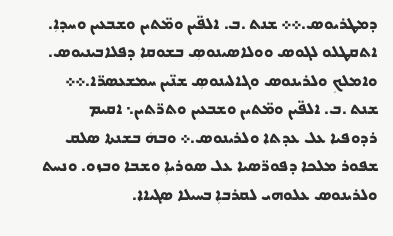ܕܡܛܪܝܘܣ.܀܀ ܫܢܬ .ܒ. ܐܠܦ̈ܝܢ ܘܡ̈ܬܝܢ ܘܫܒܥܝܢ ܘܚܕܐܼ. ܐܬܩܛܠܘ ܠܓܘܣ ܘܘܠܐܣܝܢܘܣܼ ܒܫܘܩܐ ܕܦܠܐܒܝܢܝܘܣ. ܘܐܡܠܟܼ ܘܠܪܝܢܘܣ ܘܓܐܠܝܢܘܣܼ ܫܢ̈ܝܢ ܚܡܫܥܣܪ̈ܐ.܀܀ ܫܢܬ .ܒ. ܐܠܦ̈ܝܢ ܘܡ̈ܬܝܢ ܘܫܒܥܝܢ ܘܬܪ̈ܬܝܢ܆ ܐܩܝܡ ܪܕܘܦܝܐ ܥܠ ܥܕܬܐ ܘܠܪܝܢܘܣ.܀ ܘܒܗܿ ܒܫܢܬܐ ܣܠܩ ܫܦܘܪ ܡܠܟܐ ܕܦܘܪ̈ܣܝܐ ܥܠ ܣܘܪܝܐܼ ܘܫܒܐ ܘܒܙܘ. ܘܢܚܬ ܘܠܪܝܢܘܣ ܥܠܘܗܝ ܠܩܪܒܐܼ ܒܚܝܠܐ ܣܓܝܐܐ.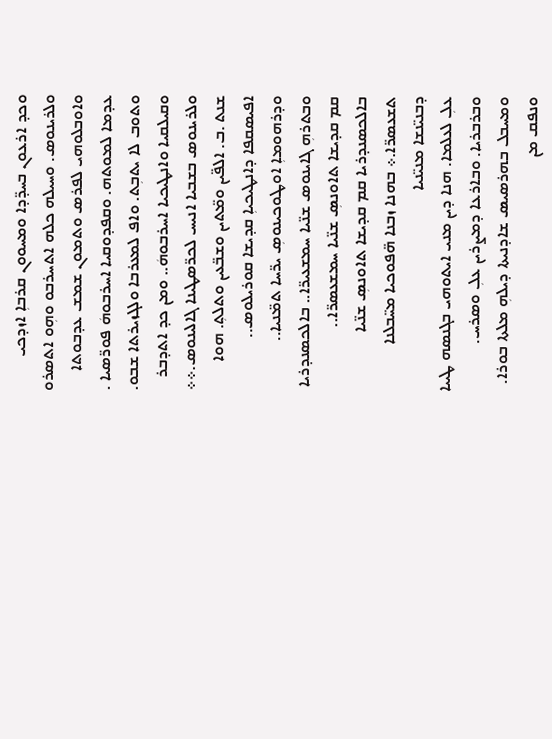ܘܟܕ ܐܪܥܘܢ ܒܚܕ̈ܕܐ ܘܡܚܘܘܢ ܩܪܒܐܼ ܐܙܕܟܝ ܘܠܪܝܢܘܣ. ܘܚܝܠܗ ܟܠܗ ܐܬܚܪܒܘ ܘܗܼܘ ܐܬܣܪܘ ܘܐܘܒܠܘܗܝ ܠܦܪܣ ܘܬܡܘܢ ܫܡܫ ܥܕܒܘܬܐ ܥܕܡܐ ܠܡܘܬܗ. ܘܩܦܕܘܩܝܐ ܐܚܪܒܘܗܿ ܦܘܪ̈ܣܝܐ . ܘܬܘܒ ܠܐ ܝܬܒܼܬ. ܘܐܦ ܠܡܥܪܒܐ ܘܠܓܙܝܪܬܐ ܫܒܘ. ܘܩܝܠܩܝܐ ܘܐܢܛܝܟܝܐ ܐܚܪܒܘܗܿ.. ܘܡܢ ܟܕ ܐܬܕܒܪ ܘܠܪܝܢܘܣ ܒܫܒܝܐ ܐܢܝܚ ܠܟܪ̈ܣܛܝܢܐ ܓܐܠܝܢܘܣ.܀܀ ܫܢܬ .ܒ. ܐܠܦ̈ܝܢ ܘܡ̈ܬܝܢ ܘܫܒ̈ܥܝܢ ܘܬܠܬܼ. ܗܘܐ ܐܦܝܣܩܦܐ ܕܐܢܛܝܟܝܐܼ ܩܕܝܫܐ ܩܘܪܝܠܘܣ.. ܘܕܪܗܘܡܐܼ ܐܘܛܘܟܝܢܘܣܼ ܝܪ̈ܚܐ ܬܡ̈ܢܝܐ.. ܘܒܬܪܗܼ ܓܐܝܢܘܣ ܫܢ̈ܝܐ ܚܡܫܥܝܪ̈ܐ.. ܒܐܠܟܣܢܕܪܝܐ ܩܡ ܩܕܝܫܐ ܬܐܘܢܣܼ ܫܢ̈ܝܐ ܚܡܫܥܣܪ̈ܐ.. ܒܐܠܟܣܢܕܪܝܐ ܩܡ ܩܕܝܫܐ ܬܐܘܢܣܼ ܫܢ̈ܝܐ ܬܫܥܣܪ̈ܐ.܀ ܒܗܢܐ ܙܒܢܐ ܗ̈ܦܘܟܝܐ ܡܚ̈ܒܠܢܐ ܕܒܢܝ̈ܢܫܐ ܡܢܝ̈ܢܝܐ
ܥܠܼ ܠܥܠܡܐ. ܗܢܐ ܕܝܢ ܡܢܝ ܐܝܬܘܗܝ ܒܓܢܣܗ ܛܝܝܐ ܘܒܪܒܪܝܐ. ܘܒܐܪܥܐ ܕܡܨܪܝܢ ܥܠܼ ܘܣܪܚ. ܘܡܚܒܠ ܒܗܪܣܝܣ ܫܐܕܢܝܬܐ ܕܝܠܗܼ ܡܠܬܐ ܒܘܪܐ. ܘܢܦܩ ܡܢ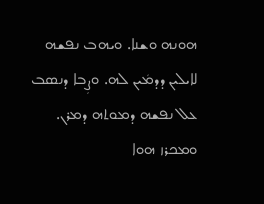ܗܘܢܗ ܘܫܢܐ. ܘܝܗܒ ܢܦܫܗ ܠܐܝܠܝܢ ܕܕܡܿܝܢ ܠܗ. ܘܨܼܒܐ ܕܢܣܒ ܥܠ ܢܦܫܗ ܕܡܘܬܗ ܕܡܪܢ. ܘܡܟܪܙ ܗܘܐ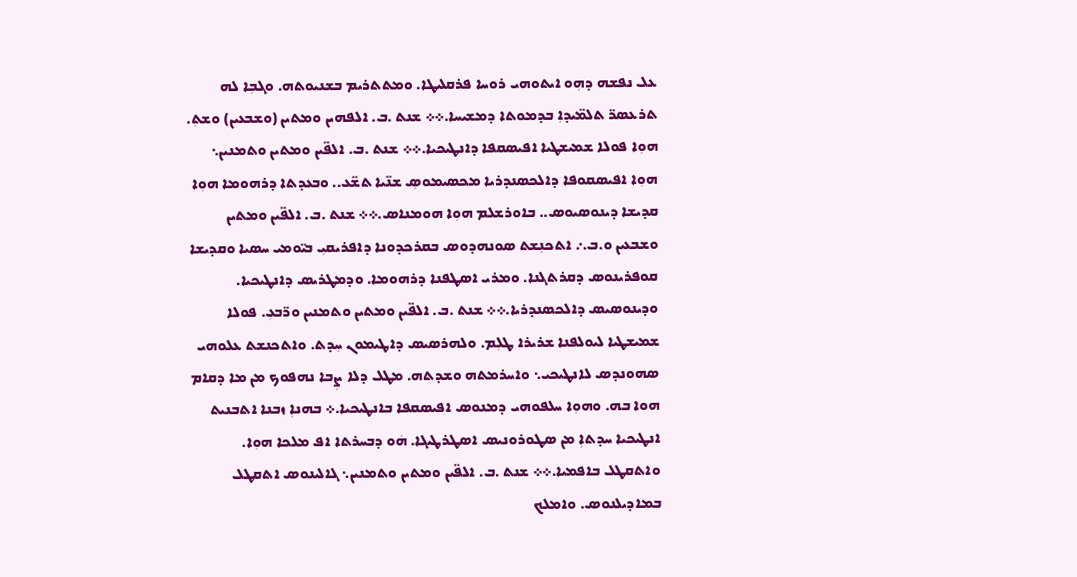ܥܠ ܢܦܫܗ ܕܗܼܘ ܐܝܬܘܗܝ ܪܘܚܐ ܦܪܩܠܝܛܐ. ܘܡܬܬܪܝܡ ܒܫܢܝܘܬܗ. ܘܓܒܼܐ ܠܗ ܬܪܥܣܪ̈ ܬܠܡ̈ܝܕܐܼ ܒܕܡܘܬܐ ܕܡܫܝܚܐ.܀܀ ܫܢܬ .ܒ. ܐܠܦܗܝܢ ܘܡܬܝܢ (ܘܫܒܥܝܢ) ܘܫܬܼ. ܗܘܼܐ ܦܘܠܐ ܫܡܝܫܛܝܐ ܐܦܝܣܩܦܐ ܕܐܢܛܝܟܝܐ.܀܀ ܫܢܬ .ܒ. ܐܠܦ̈ܝܢ ܘܡܬܝܢ ܘܬܡܢܝܢ܆ ܗܘܼܐ ܐܦܝܣܩܘܦܐ ܕܐܠܟܣܢܕܪܝܐ ܡܟܣܝܡܘܣܼ ܫܢ̈ܝܐ ܬܫ̈ܥ.. ܘܒܥܕܬܐ ܕܪܗܘܡܐ ܗܘܼܐ ܩܕܝܫܐ ܕܝܢܘܣܝܘܣ.. ܒܐܘܪܫܠܡ ܗܘܼܐ ܗܘܡܢܐܣ.܀܀ ܫܢܬ .ܒ. ܐܠܦ̈ܝܢ ܘܡܬܝܢ ܘܫܒܥܝܢ ܘ.ܒ.܇ ܐܬܟܢܼܫܬ ܣܘܢܗܕܘܣ ܒܩܪܟܕܘܢܐ ܕܐܦܪܝܩܝܼ ܒܝ̈ܘܡܝ ܚܣܝܐ ܘܩܕܝܫܐ ܩܘܦܪܝܢܘܣ ܕܩܪܬܓܢܐ. ܘܡܪܝ ܐܣܛܦܢܐ ܕܪܗܘܡܐ. ܘܕܡܛܪܝܣ ܕܐܢܛܝܟܝܐ. ܘܕܝܢܘܣܝܣ ܕܐܠܟܣܢܕܪܝܐ.܀܀ ܫܢܬ .ܒ. ܐܠܦ̈ܝܢ ܘܡܬܝܢ ܘܬܡܢܝܢ ܘܪ̈ܒܥܼ. ܦܘܠܐ ܫܡܝܫܛܝܐ ܠܝܘܠܦܢܐ ܫܪܝܪܐ ܛܠܼܡ. ܘܠܗܪܣܝܣ ܕܐܛܝܡܘܢ ܚܼܕܬ. ܘܐܬܟܢܫܬ ܥܠܘܗܝ ܣܗܘܢܕܣ ܠܐܢܛܝܟܝ܆ ܘܐܚܪܡܬܗ ܘܫܕܬܗ. ܡܛܠ ܕܠܐ ܨܼܒܐ ܢܗܦܘܟ ܡܢ ܡܐ ܕܩܐܡ ܗܘܐ ܒܗ. ܘܗܘܼܐ ܚܠܦܘܗܝ ܕܡܢܘܣ ܐܦܝܣܩܦܐ ܒܐܢܛܝܟܝܐ.܀ ܒܗܢܐܼ ܙܒܢܐ ܐܬܒܢܝܬ ܐܢܛܝܟܝܐ ܚܕܬܐܼ ܡܢ ܣܛܘܪܘܢܝܣ ܐܣܛܪܛܝܓܐ. ܗܿܘ ܕܒܚܪܬܐ ܐܦ ܡܠܟܐ ܗܘܼܐ. ܘܐܬܩܛܠ ܒܐܦܡܝܐ.܀܀ ܫܢܬ .ܒ. ܐܠܦ̈ܝܢ ܘܡܬܝܢ ܘܬܡܢܝܢ܆ ܓܐܠܝܢܘܣ ܐܬܩܛܠ ܒܡܐܕܝܠܢܘܣ. ܘܐܡܠܟ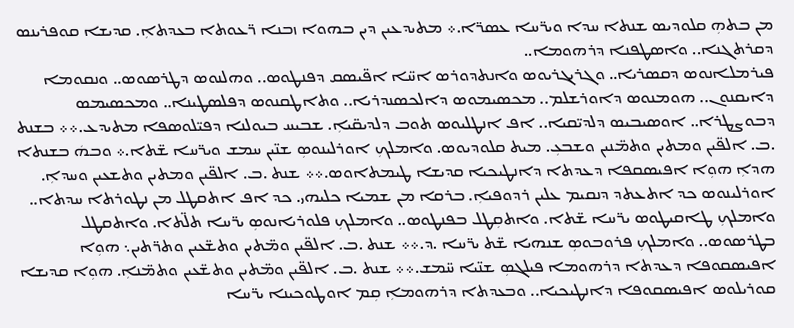ܡܢ ܒܬܗܼ ܩܠܘܕܝܣ ܫܢܬܐ ܚܕܐ ܘܝܪ̈ܚܐ ܥܣܪ̈ܐ.܀ ܡܬܝܕܥܝܢ ܕܝܢ ܒܗܘܐ ܙܒܢܐ ܪ̈ܥܘܬܐ ܒܥܕܬܐܼ. ܩܕܝܫܐ ܩܘܦܪܝܢܣ ܕܩܪܬܓܢܐ.. ܘܐܣܛܦܢܐ ܕܪܗܘܡܐ..
ܦܝܪܡܠܐܢܘܣ ܕܩܣܪܝܐ.. ܘܓܪܝܓܪܝܘܣ ܘܐܢܬܕܘܪܣ ܐܚ̈ܐ ܐܦ̈ܝܣܩ ܕܦܢܛܘܣ.. ܘܗܠܢܘܣ ܕܛܪܣܘܣ.. ܘܢܩܘܡܐ ܕܐܝܩܢܘܢ.. ܗܘܡܢܘܣ ܕܐܘܪܫܠܡ.. ܡܟܣܝܡܘܣ ܕܐܠܟܣܢܕܪܝܐ.. ܘܬܐܛܩܢܘܣ ܕܦܠܣܛܝܢܐ.. ܘܡܟܣܝܡܣ ܕܒܘܨܛܪܐ.. ܐܘܣܝܒܝܣ ܕܠܕܝ̈ܩܝܐ.. ܐܦ ܐܢܛܠܝܘܣ ܬܘܒ ܕܠܕܝܩ̈ܝܐܼ. ܫܒܝܚ ܒܝܘܠܢܐ ܕܦܝ̈ܠܘܣܦܐ ܡܬܝܕܥ.܀܀ ܒܫܢܬ .ܒ. ܐܠܦ̈ܝܢ ܘܡܬܝܢ ܘܬܡ̈ܢܝܢ ܘܫܒܥܼ. ܡܝܬ ܩܠܘܕܝܘܣ. ܘܐܡܠܟܼ ܐܘܪܠܝܢܘܣܼ ܫܢ̈ܝܢ ܚܡܫ ܘܝܪ̈ܚܐ ܫ̈ܬܐ.܀ ܘܒܗܿ ܒܫܢܬܐ ܗܕܐܼ ܗܘܼܐ ܐܦܝܣܩܦܐ ܕܥܕܬܐ ܕܐܢܛܝܟܝܐ ܩܕܝܫܐ ܛܝܡܬܐܘܣ.܀܀ ܫܢܬ .ܒ. ܐܠܦ̈ܝܢ ܘܡܬܝܢ ܘܬܫܥܝܢ ܘܚܕܐܼ. ܐܘܪܠܝܢܘܣ ܟܕ ܐܬܥܬܕ ܕܢܩܝܡ ܥܠܝܢ ܪܕܘܦܝܐܼ. ܒܪܩܐ ܡܢ ܫܡܝܐ ܟܠܝܗܝ. ܟܕ ܐܦ ܐܬܩܛܠ ܡܢ ܢܛܘܪܬܐ ܚܕܬܐ.. ܘܐܡܠܟܼ ܛܐܩܝܛܘܣ ܝܪ̈ܚܐ ܫ̈ܬܐ. ܘܐܬܩܼܛܠ ܒܦܢܛܘܣ.. ܘܐܡܠܟܼ ܦܠܘܪܝܐܢܘܣܼ ܝܪ̈ܚܐ ܬܠ̈ܬܐ. ܘܐܬܩܛܠ ܒܛܪܣܘܣ.. ܘܐܡܠܟܼ ܦܪܘܒܘܣܼ ܫܢܗܝܐ ܫ̈ܬ ܝܪ̈ܚܐ .ܕ.܀܀ ܫܢܬ .ܒ. ܐܠܦ̈ܝܢ ܘܡ̈ܬܝܢ ܘܬܫ̈ܥܝܢ ܘܬܪ̈ܬܝܢ܆ ܗܘܼܐ ܐܦܝܣܩܘܦܐ ܕܥܕܬܐ ܕܪܗܘܡܐ ܦܝܠܓܣܼ ܫܢ̈ܝܐ ܚ̈ܡܫ.܀܀ ܫܢܬ .ܒ. ܐܠܦ̈ܝܢ ܘܡ̈ܬܝܢ ܘܬܫ̈ܥܝܢ ܘܬܡ̈ܢܐܼ. ܗܘܼܐ ܩܕܝܫܐ ܩܘܪܝܠܘܣ ܐܦܝܣܩܘܦܐ ܕܐܢܛܝܟܝܐ.. ܘܒܥܕܬܐ ܕܪܗܘܡܐܼ ܩܼܡ ܐܘܛܘܟܝܢܐ ܝܪ̈ܚܐ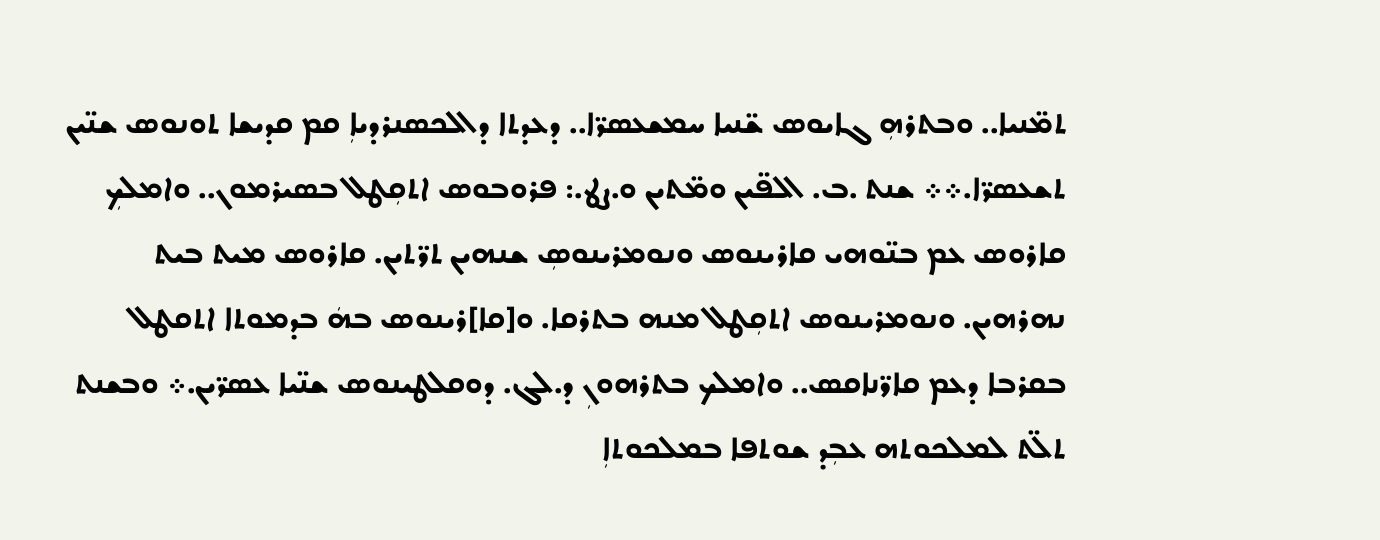ܬܡ̈ܢܝܐ.. ܘܒܬܪܗܼ ܓܐܝܘܣ ܫ̈ܢܝܐ ܚܡܫܥܣܪ̈ܐ.. ܕܥܕܬܐ ܕܐܠܟܣܢܪܕܝܐܼ ܩܡ ܩܕܝܫܐ ܬܘܢܘܣ ܫܢ̈ܝܢ ܬܫܥܣܪ̈ܐ.܀܀ ܫܢܬ .ܒ. ܐܠܦ̈ܝܢ ܘܡ̈ܬܝܢ ܘ.ܨܛ.: ܦܪܘܒܘܣ ܐܬܩܼܛܠ ܒܣܝܪܡܘܢ.. ܘܐܡܠܟܼ ܩܐܪܘܣ ܥܡ ܒܢ̈ܘܗܝ ܩܐܪܝܢܘܣ ܘܢܘܡܪܝܢܘܣܼ ܫܢܗܝܢ ܬܪ̈ܬܝܢ. ܩܐܪܘܣ ܡܝܬ ܒܝܬ ܢܗܪܗܝܢ. ܘܢܘܡܪܝܢܘܣ ܐܬܩܼܛܠ ܡܢܗ ܒܬܪܩܐ. ܘ[ܩܐ]ܪܝܢܘܣ ܒܗܿ ܒܕܡܘܬܐ ܐܬܩܛܠ ܒܩܪܒܐ ܕܥܡ ܩܐܪ̈ܢܐܩܣ.. ܘܐܡܠܟ ܒܬܪܗܘܢܼ ܕ.ܠܓ. ܕܘܩܠܛܝܢܘܣ ܫܢ̈ܝܐ ܥܣܪ̈ܝܢ.܀ ܘܒܫܢܬ ܬܠ̈ܬ ܠܡܠܟܘܬܗ ܥܒܼܕ ܫܘܬܦܐ ܒܡܠܟܘܬܐܼ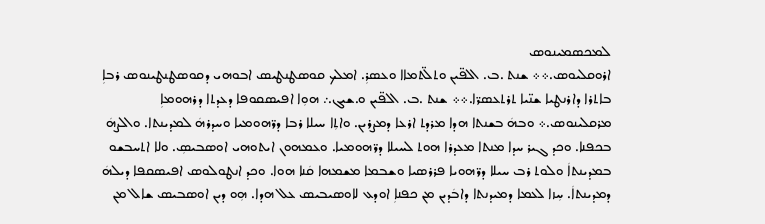ܠܡܟܣܡܝܢܘܣ
ܐܪܘܩܠܝܘܣ.܀܀ ܫܢܬ .ܒ. ܐܠܦ̈ܝܢ ܘܬܠ̈ܬܡܐܐ ܘܥܣܪܼ. ܐܡܠܟ ܩܘܣܛܢܛܝܣ ܐܒܘܗܝ ܕܩܘܣܛܢܛܝܢܘܣ ܪܒܐܼ ܒܐܬܪܐ ܕܐܪܢܛܝܐ ܫܢ̈ܝܐ ܬܪܬܥܣܪ̈ܐ.܀܀ ܫܢܬ .ܒ. ܐܠܦ̈ܝܢ ܘ.ܫܝܓ.܇ ܗܘܼܐ ܐܦܝܣܩܘܦܐ ܕܥܕܬܐ ܕܪܗܘܡܐܼ ܡܪܩܠܝܢܘܣ.܀ ܘܒܗܿ ܒܫܢܬܐ ܗܕܐ ܡܪܕܬ ܐܪܥܐ ܕܡܨܪܝܢ. ܘܐܬܼܐ ܚܝܠܐ ܪܒܐ ܕܪ̈ܗܘܡܝܐ ܘܚܕܪܗܿ ܠܡܕܝܢܬܐ. ܘܐܠܨܗܿ ܒܟܦܢܐ. ܘܟܕ ܓܝܪ ܚܕܐ ܡܢܬܐ ܡܥܕܪܐ ܗܘܬ ܠܚܝܠܐ ܕܪ̈ܗܘܡܝܐ. ܘܥܡܗܘܢ ܐܝܬܘܗܝ ܐܘܣܒܝܣܼ. ܘܠܐ ܐܬܚܒܫܘ ܒܡܕܝܢܬܐܿ ܘܠܘܬ ܪܒ ܚܝܠܐ ܕܪ̈ܗܘܝܐ ܦܪܪܣܝܐ ܘܫܒܡܐ ܡܫܡܗܐ ܩܿܢܐ ܗܘܐ. ܘܟܕ ܐܢܛܘܠܘܣ ܐܦܝܣܩܦܐ ܕܝܠܗܿ ܕܡܕܝܢܬܐܿ. ܚܼܙܐ ܠܥܡܐ ܕܡܝܕܢܬܐ ܕܐܒܿܕܝܢ ܡܢ ܟܦܢܐܼ ܐܘܕܥ ܠܐܘܣܝܒܝܣ ܥܠ ܗܕܐ. ܗܼܘ ܕܝܢ ܐܘܣܒܝܣ ܫܐܠ ܡܢ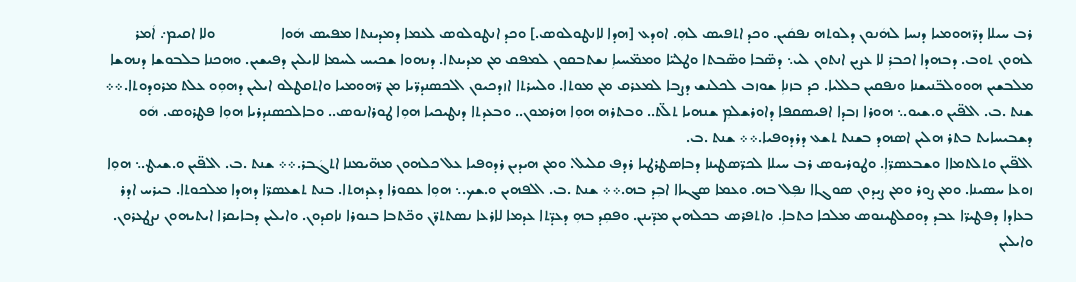ܪܒ ܚܝܠܐ ܕܪ̈ܗܘܡܝܐ ܕܢܚܐ ܠܗܿܢܘܢ ܕܠܘܬܗ ܢܦܩܿܝܢ. ܘܟܕ ܐܬܦܝܣ ܠܗܼ. ܐܘܕܥ [ܗܕܐ ܠܐܢܛܘܠܘܣ.] ܘܟܕ ܐܢܛܘܠܘܣ ܠܥܡܐ ܕܡܕܝܢܬܐ ܡܦܝܣ ܗܿܘܐ                 ܘܠܐ ܐܩܝܡ܇ ܐܿܡܪ ܠܗܘܢ ܬܘܒ. ܕܒܗܕܐ ܐܟܒܪܼ ܠܐ ܥܨܝܢ ܐܢܬܘܢ ܠܝ܆ ܕܣ̈ܒܐ ܘܣ̈ܒܬܐ ܘܛܠܝ̈ܐ ܘܡܡ̈ܚܝܐܼ ܢܫܬܒܩܘܢ ܠܡܦܩ ܡܢ ܡܕܝܢܬܐ. ܕܢܗܘܐ ܫܟܝܚ ܠܚܡܐ ܠܐܝܠܝܢ ܕܦܝܫܝܢ. ܘܗܟܢܐ ܒܠܒܘܫܐ ܕܢܗܫܐ ܡܠܒܫܝܢ ܗܘܘܠܒ̈ܢܝܫܢܐ ܘܢܦܩܝܢ ܒܠܠܝܐ. ܟܕ ܒܙܢܐܼ ܫܘܙܒ ܠܟܠܢܫ ܕܨܒܐ ܠܡܥܪܩ ܡܢ ܡܘܬܐ. ܘܠܚܪܬܐ ܐܙܕܟܝܘܢ ܐܠܟܣܢܕܪ̈ܝܐ ܡܢ ܪ̈ܗܘܡܝܐ ܘܐܬܩܛܠܘ ܐܝܠܝܢ ܕܗܘܼܘ ܥܠܬ ܡܪܘܕܘܬܐ.܀܀ ܫܢܬ .ܒ. ܐܠܦ̈ܝܢ ܘ.ܫܝܘ.܆ ܗܘܪܐ ܙܒܕܐ ܐܦܝܣܩܦܐ ܕܐܘܪܫܠܡܼ ܫܢܗܝܐ ܬܠ̈ܬ.. ܘܒܬܪܗ ܗܘܼܐ ܗܪܡܘܢ.. ܘܒܥܕܬܐ ܕܢܛܝܟܝܐ ܗܘܼܐ ܛܘܪܐܢܘܣ.. ܘܒܐܠܟܣܢܕܪܝܐ ܗܘܼܐ ܦܛܪܘܣ. ܗܿܘ ܕܫܒܝܚܐܝܬ ܒܬܪ ܗܠܝܢ ܐܣܗܕ ܒܫܢܬ ܬܫܥ ܕܪܕܘܦܝܐ.܀܀ ܫܢܬ .ܒ.
ܐܠܦ̈ܝܢ ܘܬܠܬܡܐܐ ܘܫܒܥܣܪ̈ܐܼ. ܘܛܘܪܝܘܣ ܪܒ ܚܝܠܐ ܠܟܪ̈ܣܛܝܢܐ ܕܒܐܣܛܪܛܝܐ ܪܕܦ ܩܠܝܠ. ܘܡܢ ܗܝܕܝܢ ܪܕܘܦܝܐ ܥܠ ܟܠܗܘܢ ܡܗ̈ܝܡܢܐ ܐܬܓܿܒܪ.܀܀ ܫܢܬ .ܒ. ܐܠܦ̈ܝܢ ܘ.ܫܝܛ.܆ ܗܘܼܐ ܙܘܥܐ ܚܣܝܢܐ. ܘܡܢ ܨܘܪ ܘܡܢ ܨܝܕܘܢ ܣܘܓܐܐ ܢܦܼܠ ܒܗ. ܘܥܡܐ ܣܓܝܐܐ ܐܒܼܕ ܒܗ.܀܀ ܫܢܬ .ܒ. ܐܠܦܗܝܢ ܘ.ܫܟ.܆ ܗܘܼܐ ܥܩܘܪܐ ܕܥܕܗܬܐ. ܒܢܬ ܬܫܥܣܪ̈ܐ ܕܗܕܐ ܡܠܟܘܬܐ. ܒܝܪܚ ܐܕܪ ܒܥܐܕܐ ܕܦܛܝܪ̈ܐ ܥܒܕ ܕܘܩܠܛܝܢܘܣ ܡܠܟܐ ܟܬܒܐܼ. ܘܐܬܦܪܣ ܒܟܠܗܝܢ ܡܕ̈ܝܢܢ. ܘܦܩܼܕ ܒܗܼ ܕܥܕ̈ܬܐ ܥܕܡܐ ܠܐܪܥܐ ܢܣܬܬܪ̈ܢ ܘܟ̈ܬܒܐ ܒܢܘܪܐ ܢܐܩܕܘܢ. ܘܐܝܠܝܢ ܕܒܐܝܩܪܐ ܐܝܬܝܗܘܢ ܢܨܛܥܪܘܢ. ܘܐܝܠܝܢ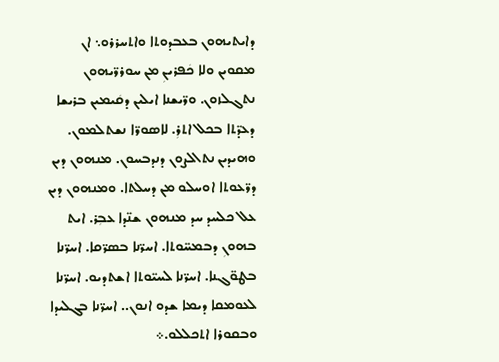ܕܐܝܬܝܗܘܢ ܒܥܒܕܘܬܐ ܘܐܬܚܪܪܘ܆ ܐܢ ܡܩܘܝܢ ܘܠܐ ܟܿܦܪܝܢܼ ܡܢ ܚܘܪܪ̈ܝܗܘܢ ܢܬܓܠܙܘܢ. ܘܪ̈ܝܫܢܐ ܐܝܠܝܢ ܕܩܿܝܡܝܢ ܒܪܝܫܐ ܕܥܕ̈ܬܐ ܒܟܠ ܐܬܪܼ. ܠܐܣܘܪ̈ܐ ܢܫܬܠܡܘܢ. ܘܗܝܕܝܢ ܢܬܐܠܨܘܢ ܕܢܕܒܚܘܢ. ܡܢܗܘܢ ܕܝܢ ܕܪ̈ܥܘܬܐ ܐܘܚܠܘ ܡܢ ܕܚܠܬܐ. ܘܡܢܗܘܢ ܕܝܢ ܥܠ ܟܠܚܕ ܚܕ ܡܢܗܘܢ ܫܢ̈ܕܐ ܥܒܼܪ. ܐܝܬ ܒܗܘܢܼ ܕܒܡܚ̈ܘܬܐ. ܐܚܪ̈ܢܐ ܒܣܪ̈ܩܐ. ܐܚܪ̈ܢܐ ܒܛܘ̈ܓܢܐ. ܐܚܪ̈ܢܐ ܠܚܝ̈ܘܬܐ ܐܫܬܕܝܘ. ܐܚܪ̈ܢܐ ܠܥܘܡܩܐ ܕܝܡܐ ܫܕܘ ܐܢܘܢ.. ܐܚܪ̈ܢܐ ܒܓܠܝܕܐ ܘܒܩܘܪܐ ܐܬܟܠܠܘ.܀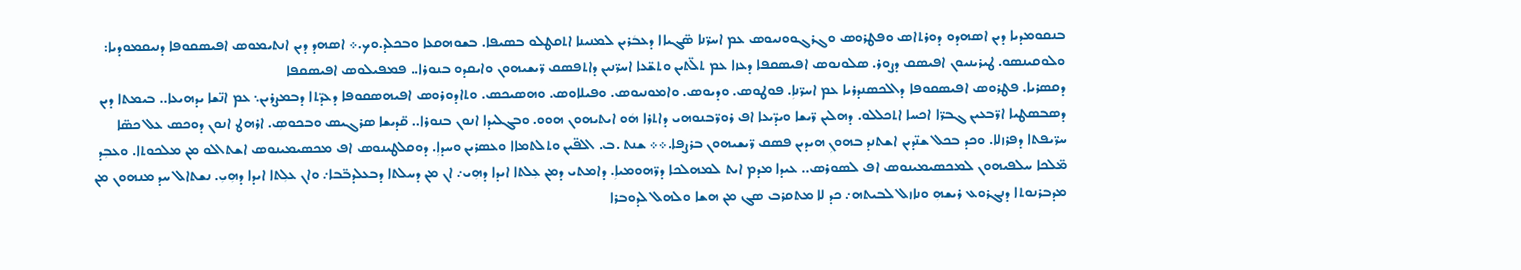ܒܢܩܘܡܕܝܐ ܕܝܢ ܐܣܗܕܘ ܕܘܪܬܐܣ ܘܦܛܪܘܣ ܘܓܪܓܘܘܢܝܘܣ ܥܡ ܐܚܪ̈ܢܐ ܣ̈ܓܝܐܐ ܕܥܒܿܪܝܢ ܠܡܢܝܢܐ ܐܬܩܛܠܘ ܒܣܝܦܐ. ܒܫܘܗܩܥܐ ܘܒܟܠܕ.ܘܟ.܀ ܐܣܗܕ ܕܝܢ ܐܢܬܝܡܘܣ ܐܦܝܣܩܘܦܐ ܕܢܝܩܡܘܕܝܐ: ܘܠܘܩܝܢܣܘ. ܛܝܪܝܢܝܘܢ ܐܦܝܣܩ ܕܨܘܪ. ܣܠܘܢܘܣ ܐܦܝܣܩܦܐ ܕܥܙܐ ܥܡ ܬܠ̈ܬܝܢ ܘܬܫ̈ܥܐ ܐܚܪ̈ܢܝܢ ܕܐܬܦܣܩ ܪ̈ܝܫܝܗܘܢ ܘܐܝܩܕܘ ܒܢܘܪܐ.. ܦܡܦܝܠܘܣ ܐܦܝܣܩܦܐ
ܕܩܣܪܝܐ. ܦܛܪܘܣ ܐܦܝܣܩܘܦܐ ܕܐܠܟܣܢܕܪܝܐ ܥܡ ܐܚܪ̈ܢܐܼ. ܦܘܛܘܣ. ܘܕܝܘܣ. ܘܐܡܘܢܝܘܣ. ܘܦܝܠܐܘܣ. ܘܗܣܝܟܣ. ܘܬܐܕܘܪܘܣ ܐܦܝܗܣܩܘܦܐ ܕܥܕ̈ܬܐ ܕܒܡܨܪܝܢ܆ ܥܡ ܐܢ̈ܫܐ ܝܕܗܝܥܐ.. ܒܝܡܬܐ ܕܝܢ ܕܣܒܣܛܝܐ ܐܪ̈ܒܥܝܢ ܓܒܪ̈ܐ ܐܟܚܐ ܐܬܟܠܠܘ. ܕܗܠܝܢ ܪ̈ܝܫܐ ܘܝܕ̈ܝܥܐ ܐܦ ܪܘܪ̈ܒܢܘܗܝ ܕܐܬܪܐ ܗܿܘ ܐܝܬܝܗܘܢ ܗܘܘ. ܘܒܓܠܝܕܐ ܐܢܘܢ ܒܢܘܪܐ.. ܩ̈ܕܝܫܐ ܣܪܓܝܣ ܘܒܟܘܣܼ. ܐܪܗܛ ܐܢܘܢ ܕܘܟܣ ܥܠ ܟܣ̈ܐ ܚܪ̈ܝܦܬܐ ܕܦܪܙܠܐ. ܘܟܕ ܒܟܠ ܫܢ̈ܕܝܢ ܐܫܬܢܕ ܒܗܘܢܼ ܗܝܕܝܢ ܦܣܩ ܪ̈ܝܫܝܗܘܢ ܒܪܨܦܐ.܀܀ ܫܢܬ .ܒ. ܐܠܦ̈ܝܢ ܘܬܠܬܡܐܐ ܘܥܣܪܝܢ ܘܚܕܐܼ. ܕܘܩܠܛܝܢܘܣ ܐܦ ܡܟܣܝܡܝܢܘܣ ܐܫܬܐܠܘ ܡܢ ܡܠܟܘܬܐ. ܘܥܒܼܕ ܡ̈ܠܟܐ ܚܠܦܝܗܘܢ ܠܡܟܣܝܡܝܢܘܣ ܐܦ ܠܣܘܪܣ.. ܥܝܕܐ ܡܕܡ ܐܝܬ ܠܡܗܠܟܐ ܕܪ̈ܗܘܡܝܐܼ. ܕܐܡܬܝ ܕܡܢ ܥܼܠܬܐ ܐܝܕܐ ܕܗܼܝ܇ ܐܢ ܡܢ ܕܚܠܬܐ ܕܒܥܠܕܒ̈ܒܐ܇ ܘܐܢ ܥܠܼܬܐ ܐܝܕܐ ܕܗܼܝܼ. ܢܫܬܐܠ ܚܕ ܡܢܗܘܢ ܡܢ ܡܕܒܪܢܘܬܐ ܕܢܓܪܘܥ ܪܝܫܗܼ ܘܢܐܙܠ ܠܒܝܬܗ܇ ܟܕ ܠܐ ܡܬܩܪܒ ܣܓ ܡܢ ܗܫܐ ܘܠܗܠ ܠܕܘܒܪܐ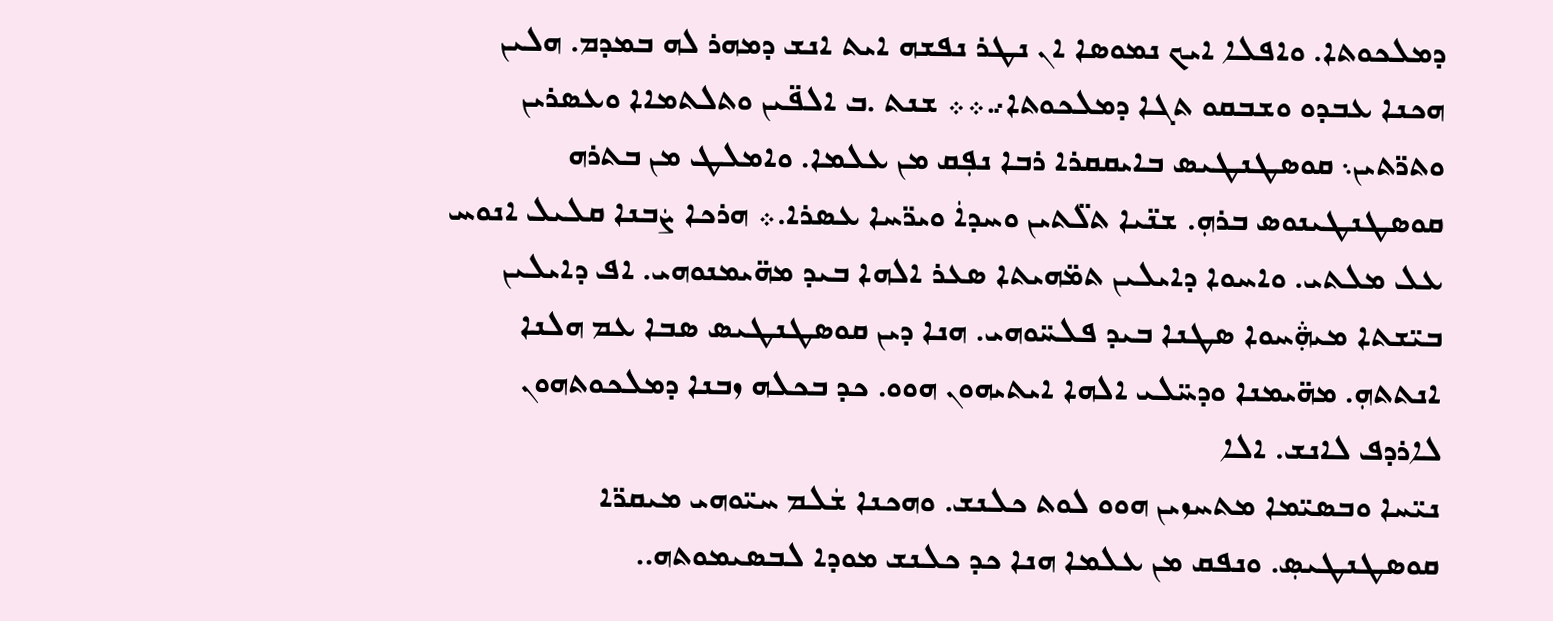ܕܡܠܟܘܬܐ. ܘܐܦܠܐ ܐܝܟ ܢܡܘܣܐ ܐܢ ܢܛܪ ܢܦܫܗ ܐܝܬ ܐܢܫ ܕܡܗܪ ܠܗ ܒܡܕܡ. ܗܠܝܢ ܗܟܢܐ ܥܒܕܘ ܘܫܒܩܘ ܬܓܐ ܕܡܠܟܘܬܐ܇.܀܀ ܫܢܬ .ܒ ܐܠܦ̈ܝܢ ܘܬܠܬܡܐܐ ܘܥܣܪܝܢ ܘܬܪ̈ܬܝܢ܆ ܩܘܣܛܢܛܝܣ ܒܐܝܩܩܪܐ ܪܒܐ ܢܦܼܩ ܡܢ ܥܠܡܐ. ܘܐܡܠܛ ܡܢ ܒܬܪܗ ܩܘܣܛܢܛܝܢܘܣ ܒܪܗܼ. ܫܢ̈ܝܐ ܬܠ̈ܬܝܢ ܘܚܕܐܿ ܘܝܪ̈ܚܐ ܥܣܪܐ.܀ ܗܪܟܐ ܨܿܒܢܐ ܩܠܝܠ ܐܢܘܚ ܥܠ ܡܠܬܝ. ܘܐܚܘܐ ܕܐܝܠܝܢ ܬܡ̈ܗܝܬܐ ܣܥܪ ܐܠܗܐ ܒܝܕ ܡܗ̈ܝܡܢܘܗܝ. ܐܦ ܕܐܝܠܝܢ ܒܝ̈ܫܬܐ ܡܞܚܘܐ ܣܛܢܐ ܒܝܕ ܦܠܚ̈ܘܗܝ. ܗܢܐ ܕܝܢ ܩܘܣܛܢܛܝܣ ܣܒܐ ܥܡ ܗܠܢܐ ܐܢܬܬܗܼ. ܡܗ̈ܝܡܢܐ ܘܕܚ̈ܠܝ ܐܠܗܐ ܐܝܬܝܗܘܢ ܗܘܘ. ܟܕ ܒܟܠܗ ܙܒܢܐ ܕܡܠܟܘܬܗܘܢ ܠܐܪܕܦ ܠܐܢܫ. ܐܠܐ
ܢܝ̈ܚܐ ܘܒܣܝ̈ܡܐ ܡܬܚܙܝܢ ܗܘܘ ܠܘܬ ܟܠܢܫ. ܘܗܟܢܐ ܫܿܠܡ ܚܝ̈ܘܗܝ ܡܝܩܪ̈ܐ ܩܘܣܛܢܛܝܣܼ. ܘܢܦܩ ܡܢ ܥܠܡܐ ܗܢܐ ܟܕ ܟܠܢܫ ܡܘܕܐ ܠܒܣܝܡܘܬܗ..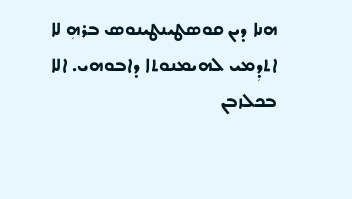ܗܢܐ ܕܝܢ ܩܘܣܛܝܢܛܝܢܘܣ ܒܪܗܼ ܠܐ ܐܬܕܼܡܝ ܠܗܝܡܢܘܬܐ ܕܐܒܘܗܝ. ܐܠܐ ܒܟܠܙܒܢ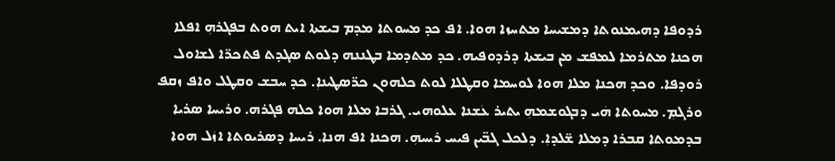ܪܕܘܦܐ ܕܗܝܡܢܘܬܐ ܕܡܫܝܚܐ ܡܬܚܙܐ ܗܘܐ. ܐܦ ܟܕ ܡܚܘܬܐ ܡܕܡ ܒܝܫܬܐ ܐܝܬ ܗܘܬ ܒܦܓܪܗܼ ܐܦܠܐ ܗܟܢܐ ܡܬܪܡܐ ܠܡܦܫ ܡܢ ܒܝܫܬܐ ܕܪܕܘܦܝܗ. ܟܕ ܡܬܕܡܐ ܒܛܢܢܗ ܕܠܘܬ ܣܓܕܬ ܦܬܟܪ̈ܐ ܠܫܐܘܠ ܪܘܕܦܐ. ܘܟܕ ܗܟܢܐ ܡܠܐ ܗܘܐ ܠܘܚܡܐ ܘܩܛܠܐ ܠܘܬ ܟܠܗܘܢ ܟܪ̈ܣܛܝܢܐܼ. ܟܕ ܚܒܫ ܘܩܛܠ ܘܐܦ ܙܩܦ ܘܪܓܡܼ. ܡܚܘܬܐ ܗܿܝ ܕܒܓܘܫܡܗܼ ܝܬܝܪ ܥܿܫܢܐ ܥܠܘܗܝ. ܓܪܒܐ ܡܠܐ ܗܘܐ ܟܠܗ ܦܓܪܗ. ܘܪܝܚܐ ܣܪܝܐ ܒܕܡܘܬܐ ܩܒܪܐ ܕܡܠܐ ܫ̈ܠܕܐܼ. ܕܠܟܠ ܓܒ̈ܝܢ ܦܝܚ ܪܝܚܗܼ. ܗܟܢܐ ܐܦ ܗܢܐ. ܪܝܚܐ ܕܣܪܝܘܬܐ ܐܙܿܠ ܗܘܐ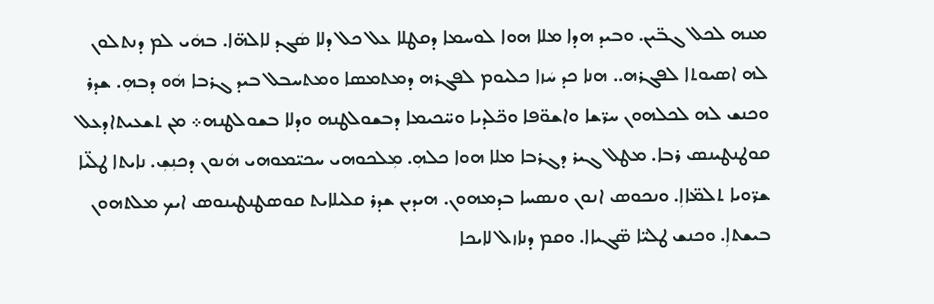ܡܢܗ ܠܟܠ ܓܒ̈ܝܢ. ܘܒܝܕ ܗܕܐ ܡܠܐ ܗܘܐ ܠܘܚܡܐ ܕܩܛܠܐ ܥܠ ܟܠ ܕܠܐ ܣܿܓܕ ܠܐܠܗ̈ܐ. ܒܗܿܝ ܠܡ ܕܢܬܠܘܢ ܠܗ ܐܣܝܘܬܐ ܠܦܓܪܗ.. ܗܢܐ ܟܕ ܚܿܙܐ ܟܠܝܘܡ ܠܦܓܪܗ ܕܡܬܡܣܐ ܘܡܬܚܒܠ ܒܝܕ ܓܪܒܐ ܗܿܘ ܕܒܗܼ. ܫܕܪ ܘܟܢܫ ܠܗ ܠܟܠܗܘܢ ܚܪ̈ܫܐ ܘܐܫܘ̈ܦܐ ܘܟ̈ܠܕܝܐ ܘܚ̈ܟܝܡܐ ܕܒܫܘܠܛܢܗ ܘܕܠܐ ܒܫܘܠܛܢܗ܀ ܡܢ ܬܫܥܝܬܐܕܥܠ ܩܘܛܢܛܝܢܣ ܪܒܐ. ܡܛܠ ܓܝܪ ܕܓܪܒܐ ܡܠܐ ܗܘܐ ܟܠܗܼ. ܡܼܠܟܘܗܝ ܚܟܝ̈ܡܘܗܝ ܗܿܢܘܢ ܕܟܢܼܫܼ. ܢܐܝܬܐ ܛܠ̈ܝܐ ܫܪ̈ܘܝܐ ܬܠܡ̈ܐܐܼ. ܘܢܟܘܣ ܐܢܘܢ ܘܢܣܚܐ ܒܕܡܗܘܢ. ܗܝܕܝܢ ܫܕܪ ܩܠܝܠܐܝܬ ܩܘܣܛܢܛܝܢܘܣ ܐܝܟ ܡܠܬܗܘܢ ܒܝܫܬܐܼ. ܘܟܢܫ ܛܠܝ̈ܐ ܣ̈ܓܝܐܐ. ܘܩܡ ܕܢܐܙܠ ܠܐܝܟܐ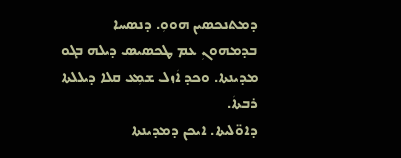ܕܡܬܢܟܣܝܢ ܗܘܘܼ. ܕܢܣܚܐ ܒܕܡܗܘܢܼ ܥܡ ܛܟܣܝܣ ܕܝܠܗ ܒܓܘ ܡܕܝܢܬܐ. ܘܟܕ ܐܿܙܠ ܫܡܼܥ ܩܠܐ ܕܝܠܠܬܐ ܪܒܬܐܿ.
ܕܐܘ̈ܠܝܬܐ. ܐܝܟܢ ܕܡܕܝܢܬܐ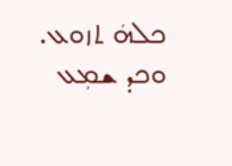ܟܠܗܿ ܬܙܘܥ. ܘܟܕ ܫܡܼܥ